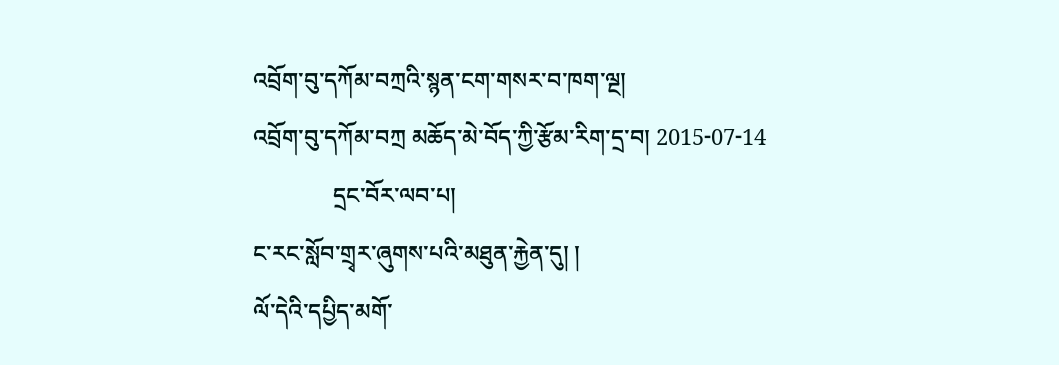འབྲོག་བུ་དཀོམ་བཀྲའི་སྙན་ངག་གསར་བ་ཁག་ལྔ།
འབྲོག་བུ་དཀོམ་བཀྲ མཆོད་མེ་བོད་ཀྱི་རྩོམ་རིག་དྲ་བ། 2015-07-14
              དྲང་བོར་ལབ་པ།
ང་རང་སློབ་གྲྭར་ཞུགས་པའི་མཐུན་རྐྱེན་དུ། །
ལོ་དེའི་དཔྱིད་མགོ་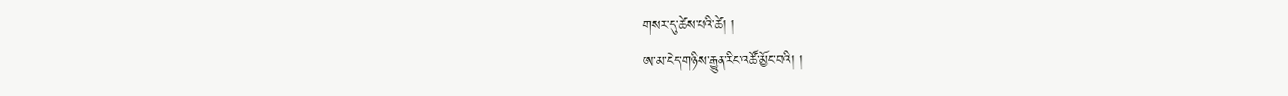གསར་དུ་ཚེས་པའི་ཚེ། །
ཨ་མ་ངེད་གཉིས་རྒྱུན་རིང་འཚོ་མྱོང་བའི། །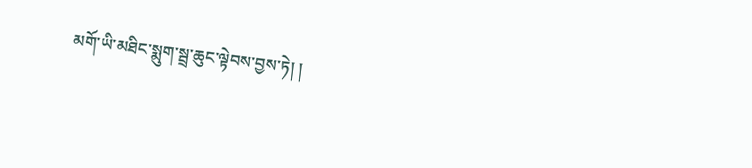མགོ་ཡི་མཐིང་སྨུག་སྦྲ་ཆུང་ལྟེབས་བྱས་ཏེ། །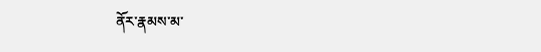ནོར་རྣམས་མ་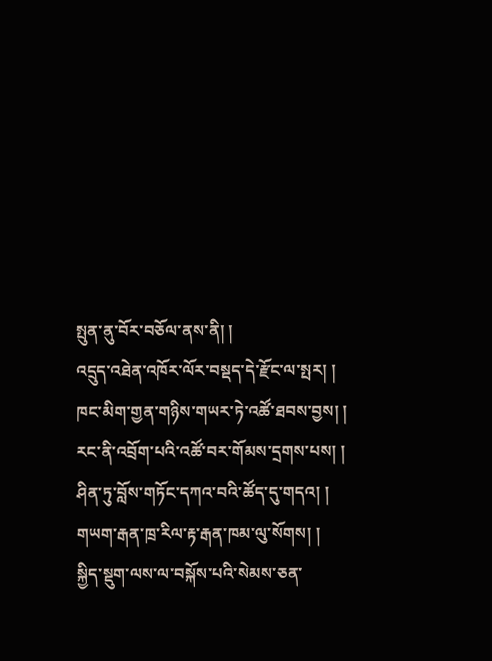སྤུན་ནུ་བོར་བཅོལ་ནས་ནི། །
འདྲུད་འཐེན་འཁོར་ལོར་བསྡད་དེ་རྫོང་ལ་སྤར། །
ཁང་མིག་གྱན་གཉིས་གཡར་ཏེ་འཚོ་ཐབས་བྱས། །
རང་ནི་འབྲོག་པའི་འཚོ་བར་གོམས་དྲགས་པས། །
ཤིན་ཏུ་བློས་གཏོང་དཀའ་བའི་ཚོད་དུ་གདའ། །
གཡག་རྒན་ཁྲ་རིལ་རྟ་རྒན་ཁམ་ལུ་སོགས། །
སྐྱིད་སྡུག་ལས་ལ་བསྐོས་པའི་སེམས་ཅན་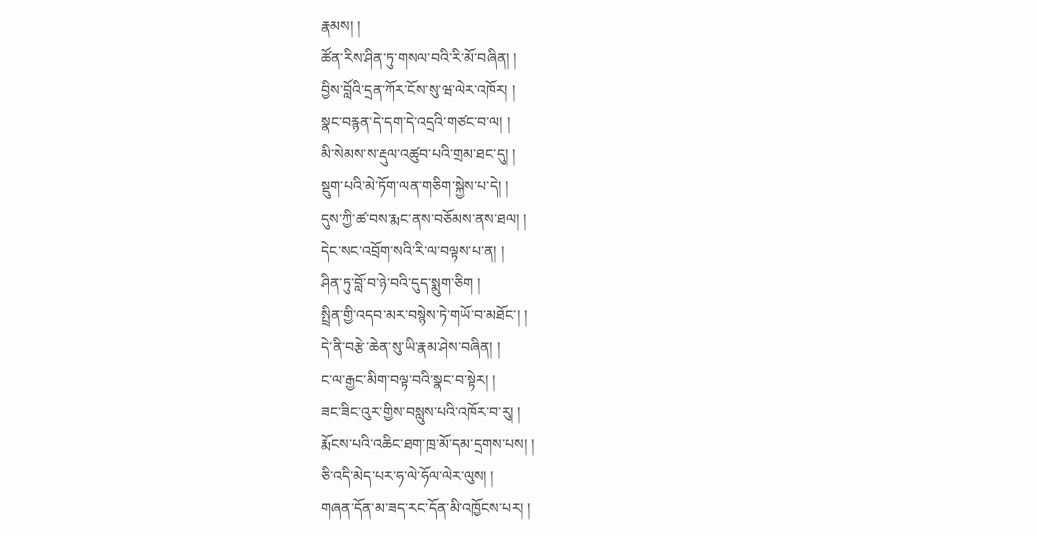རྣམས། །
ཚོན་རིས་ཤིན་ཏུ་གསལ་བའི་རི་མོ་བཞིན། །
བྱིས་བློའི་དྲན་ཀོར་ངོས་སུ་ཝ་ལེར་འཁོར། །
སྣང་བརྙན་དེ་དག་དེ་འདྲའི་གཙང་བ་ལ། །
མི་སེམས་ས་རྡུལ་འཚུབ་པའི་གྲམ་ཐང་དུ། །
སྡུག་པའི་མེ་ཏོག་ལན་གཅིག་སྐྱེས་པ་དེ། །
དུས་ཀྱི་ཚ་བས་རྨང་ནས་བཅོམས་ནས་ཐལ། །
དེང་སང་འབྲོག་སའི་རི་ལ་བལྟས་པ་ན། །
ཤིན་ཏུ་བློ་བ་ཉེ་བའི་དུད་སྨུག་ཅིག །
སྤྲིན་གྱི་འདབ་མར་བསྙེས་ཏེ་གཡོ་བ་མཐོང་། །
དེ་ནི་བརྩེ་ཆེན་སུ་ཡི་རྣམ་ཤེས་བཞིན། །
ང་ལ་རྒྱང་མིག་བལྟ་བའི་སྣང་བ་སྟེར། །
ཟང་ཟིང་འུར་གྱིས་བསླུས་པའི་འཁོར་བ་རུ། །
རྨོངས་པའི་འཆིང་ཐག་ཁྲ་མོ་དམ་དྲགས་པས། །
ཅི་འདི་མེད་པར་ཧ་ལེ་ཧོལ་ལེར་ལུས། །
གཞན་དོན་མ་ཟད་རང་དོན་མི་འཁྱོངས་པར། །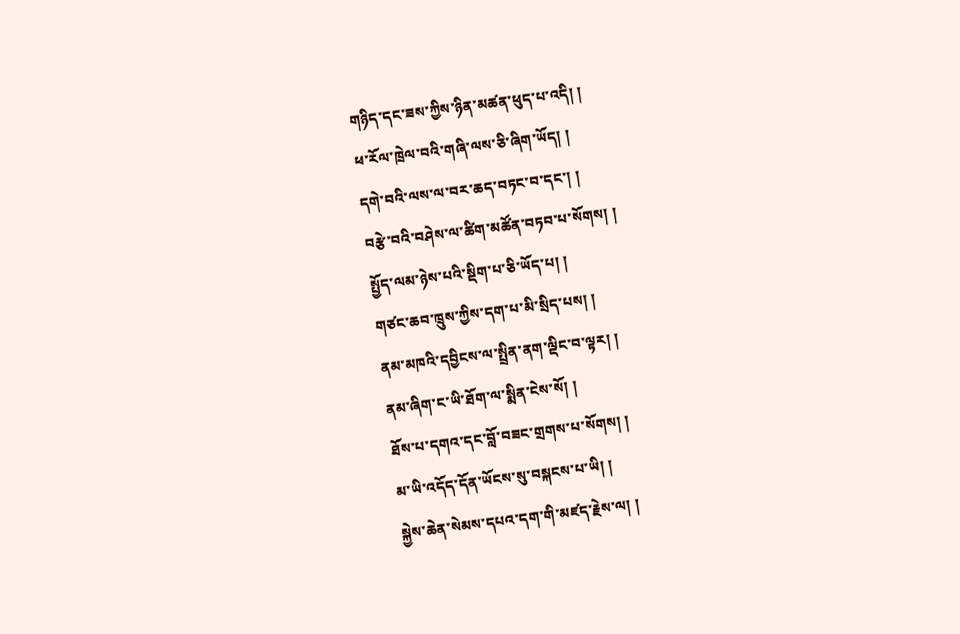གཉིད་དང་ཟས་ཀྱིས་ཉིན་མཚན་ཕུད་པ་འདི། །
ཕ་རོལ་ཁྲེལ་བའི་གཞི་ལས་ཅི་ཞིག་ཡོད། །
དགེ་བའི་ལས་ལ་བར་ཆད་བཏང་བ་དང་། །
བརྩེ་བའི་བཤེས་ལ་ཚིག་མཚོན་བཏབ་པ་སོགས། །
སྤྱོད་ལམ་ཉེས་པའི་སྡིག་པ་ཅི་ཡོད་པ། །
གཙང་ཆབ་ཁྲུས་ཀྱིས་དག་པ་མི་སྲིད་པས། །
ནམ་མཁའི་དབྱིངས་ལ་སྤྲིན་ནག་ལྡིང་བ་ལྟར། །
ནམ་ཞིག་ང་ཡི་ཐོག་ལ་སྨིན་ངེས་སོ། །
ཐོས་པ་དགའ་དང་བློ་བཟང་གྲགས་པ་སོགས། །
མ་ཡི་འདོད་དོན་ཡོངས་སུ་བསྐངས་པ་ཡི། །
སྐྱེས་ཆེན་སེམས་དཔའ་དག་གི་མཛད་རྗེས་ལ། །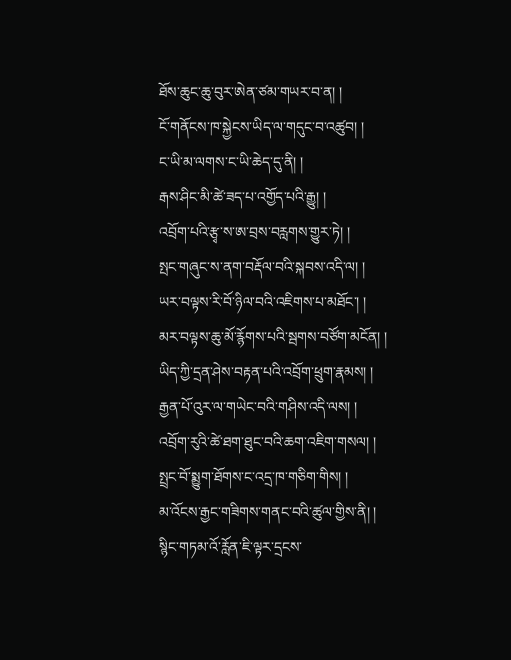ཐོས་ཆུང་ཆུ་བུར་ཨེན་ཙམ་གཡར་བ་ན། །
ངོ་གནོངས་ཁ་སྐྱེངས་ཡིད་ལ་གདུང་བ་འཚུབ། །
ང་ཡི་མ་ལགས་ང་ཡི་ཆེད་དུ་ནི། །
རྒས་ཤིང་མི་ཚེ་ཟད་པ་འགྱོད་པའི་རྒྱུ། །
འབྲོག་པའི་རྩྭ་ས་ཨ་བྲས་བརླགས་གྱུར་ཏེ། །
སྤང་གཞུང་ས་ནག་བརྡོལ་བའི་སྐབས་འདི་ལ། །
ཡར་བལྟས་རི་བོ་ཉིལ་བའི་འཇིགས་པ་མཐོང་། །
མར་བལྟས་ཆུ་མོ་རྙོགས་པའི་སྦགས་བཙོག་མངོན། །
ཡིད་ཀྱི་དྲན་ཤེས་བརྟན་པའི་འབྲོག་ཕྲུག་རྣམས། །
རྒྱན་པོ་འུར་ལ་གཡེང་བའི་གཤིས་འདི་ལས། །
འབྲོག་རུའི་ཚེ་ཐག་ཐུང་བའི་ཆག་འཇིག་གསལ། །
སྤྲང་བོ་སྨྱུག་ཐོགས་ང་འདྲ་ཁ་གཅིག་གིས། །
མ་འོངས་རྒྱང་གཟིགས་གནང་བའི་ཚུལ་གྱིས་ནི། །
སྙིང་གཏམ་འོ་རློན་ཇི་ལྟར་དྲངས་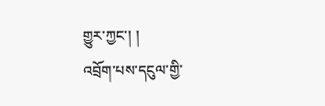གྱུར་ཀྱང་། །
འབྲོག་པས་དངུལ་གྱི་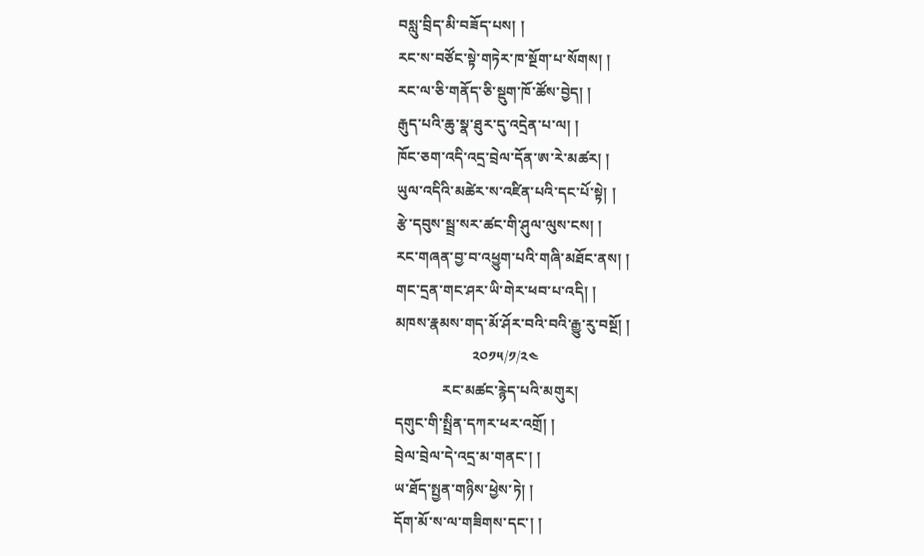བསླུ་བྲིད་མི་བཟོད་པས། །
རང་ས་བཙོང་སྟེ་གཏེར་ཁ་སྔོག་པ་སོགས། །
རང་ལ་ཅི་གནོད་ཅི་སྡུག་ཁོ་ཚོས་བྱེད། །
རྒུད་པའི་ཆུ་སྣ་ཐུར་དུ་འདྲེན་པ་ལ། །
ཁོང་ཅག་འདི་འདྲ་བྲེལ་དོན་ཨ་རེ་མཚར། །
ཡུལ་འདིའི་མཚེར་ས་འཛིན་པའི་དང་པོ་སྟེ། །
རྩེ་དབུས་སྦྲ་སར་ཚང་གི་ཤུལ་ལུས་ངས། །
རང་གཞན་བྱ་བ་འཕྱུག་པའི་གཞི་མཐོང་ནས། །
གང་དྲན་གང་ཤར་ཡི་གེར་ཕབ་པ་འདི། །
མཁས་རྣམས་གད་མོ་ཤོར་བའི་བའི་རྒྱུ་རུ་བསྔོ། །
                     ༢༠༡༥/༡/༢༤
             རང་མཚང་རྙེད་པའི་མགུར།
དགུང་གི་སྤྲིན་དཀར་ཕར་འགྲོ། །
བྲེལ་བྲེལ་དེ་འདྲ་མ་གནང་། །
ཡ་ཐོད་སྤྱན་གཉིས་ཕྱེས་ཏེ། །
དོག་མོ་ས་ལ་གཟིགས་དང་། །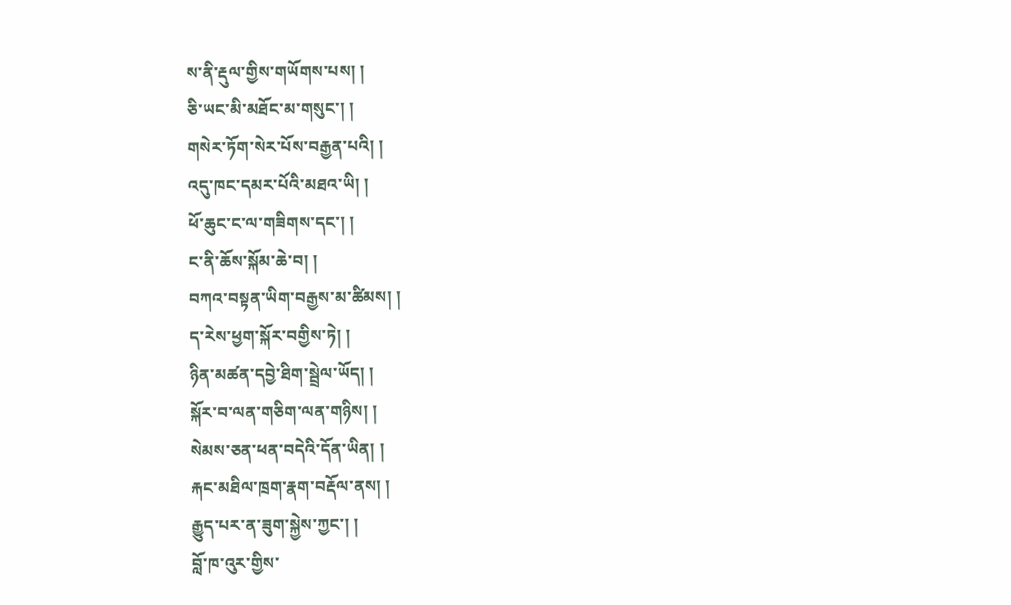ས་ནི་རྡུལ་གྱིས་གཡོགས་པས། །
ཅི་ཡང་མི་མཐོང་མ་གསུང་། །
གསེར་ཏོག་སེར་པོས་བརྒྱན་པའི། །
འདུ་ཁང་དམར་པོའི་མཐའ་ཡི། །
ཕོ་ཆུང་ང་ལ་གཟིགས་དང་། །
ང་ནི་ཆོས་སྐོམ་ཆེ་བ། །
བཀའ་བསྟན་ཡིག་བརྒྱས་མ་ཚིམས། །
ད་རེས་ཕྱག་སྐོར་བགྱིས་ཏེ། །
ཉིན་མཚན་དབྱེ་ཐིག་སྦྲེལ་ཡོད། །
སྐོར་བ་ལན་གཅིག་ལན་གཉིས། །
སེམས་ཅན་ཕན་བདེའི་དོན་ཡིན། །
རྐང་མཐིལ་ཁྲག་རྣག་བརྡོལ་ནས། །
རྒྱུད་པར་ན་ཟུག་སྐྱེས་ཀྱང་། །
བློ་ཁ་འུར་གྱིས་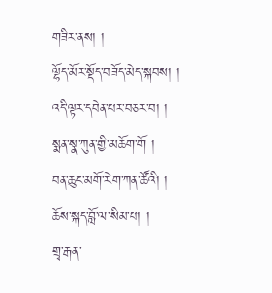གཟིར་ནས། །
ལྷོད་མོར་སྡོད་བཟོད་མེད་སྐབས། །
འདི་ལྟར་དབེན་པར་བཅར་བ། །
སྨན་སྣ་ཀུན་གྱི་མཆོག་གོ །
བན་ཆུང་མགོ་རེག་ཀན་ཚོའི། །
ཆོས་སྐད་བློ་ལ་སིམ་པ། །
གྲྭ་རྒན་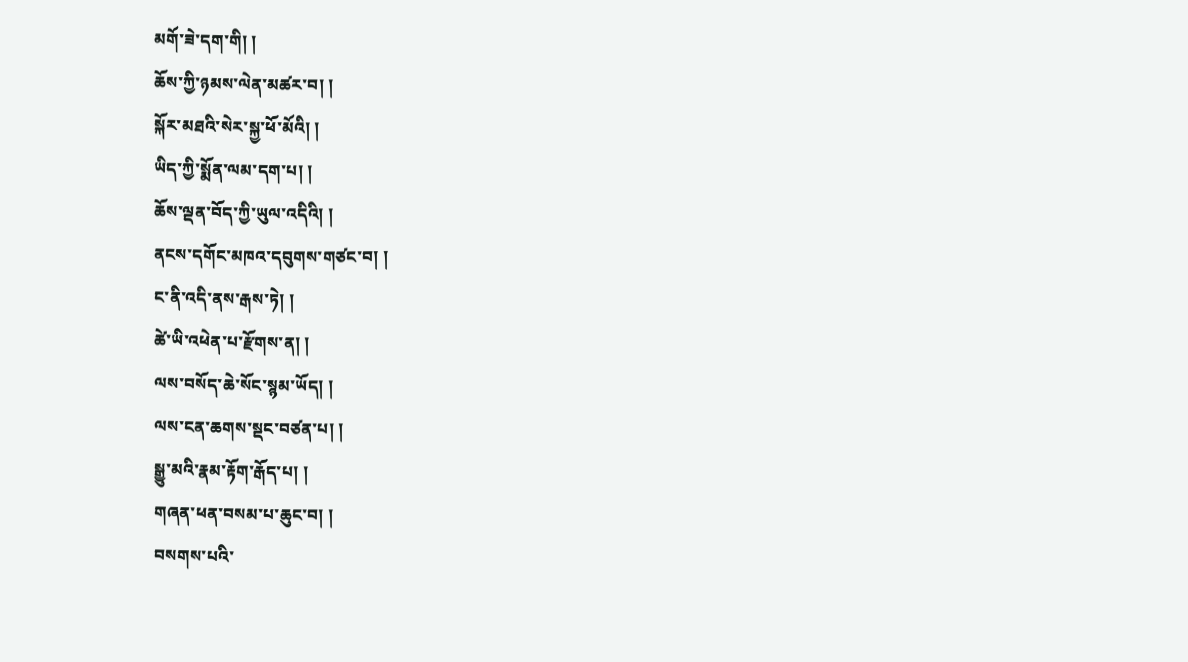མགོ་ཟེ་དག་གི། །
ཆོས་ཀྱི་ཉམས་ལེན་མཚར་བ། །
སྐོར་མཐའི་སེར་སྐྱ་ཕོ་མོའི། །
ཡིད་ཀྱི་སྨོན་ལམ་དག་པ། །
ཆོས་ལྡན་བོད་ཀྱི་ཡུལ་འདིའི། །
ནངས་དགོང་མཁའ་དབུགས་གཙང་བ། །
ང་ནི་འདི་ནས་རྒས་ཏེ། །
ཚེ་ཡི་འཕེན་པ་རྫོགས་ན། །
ལས་བསོད་ཆེ་སོང་སྙམ་ཡོད། །
ལས་ངན་ཆགས་སྡང་བཙན་པ། །
སྒྱུ་མའི་རྣམ་རྟོག་རྒོད་པ། །
གཞན་ཕན་བསམ་པ་ཆུང་བ། །
བསགས་པའི་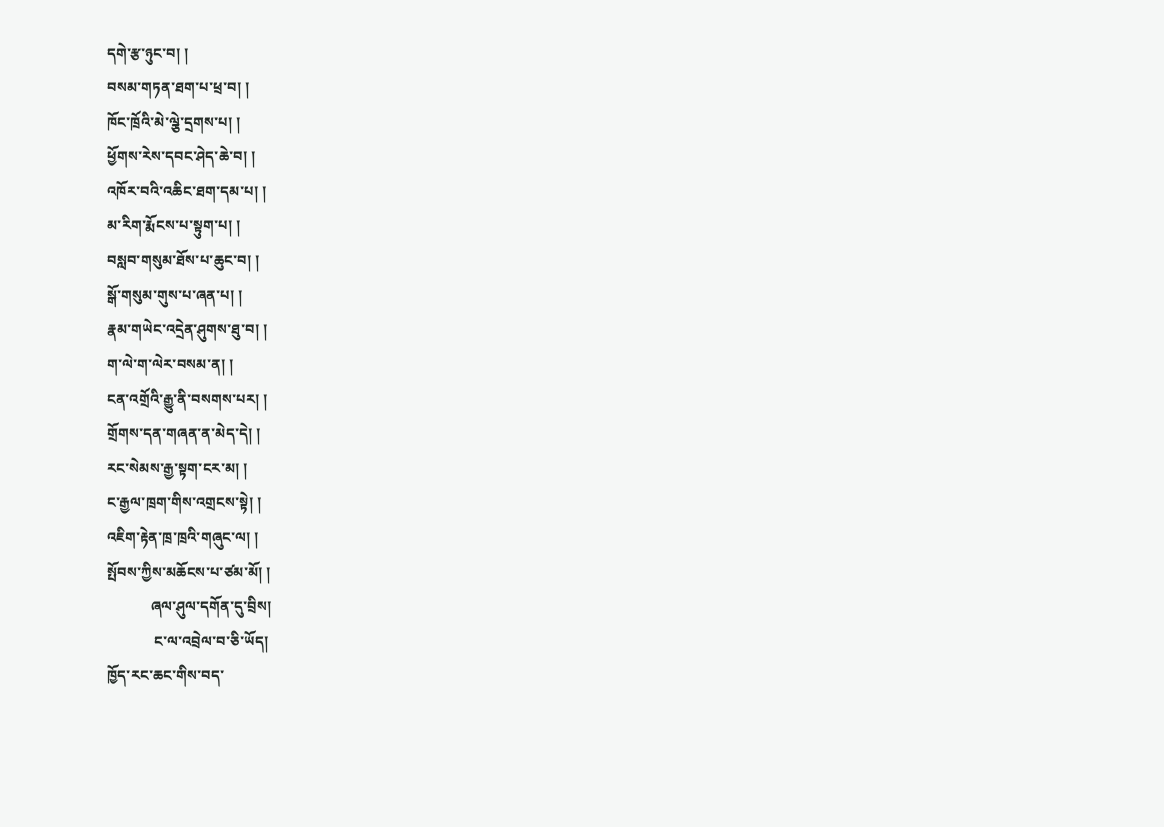དགེ་རྩ་ཉུང་བ། །
བསམ་གཏན་ཐག་པ་ཕྲ་བ། །
ཁོང་ཁྲོའི་མེ་ལྕེ་དྲགས་པ། །
ཕྱོགས་རེས་དབང་ཤེད་ཆེ་བ། །
འཁོར་བའི་འཆིང་ཐག་དམ་པ། །
མ་རིག་རྨོངས་པ་སྟུག་པ། །
བསླབ་གསུམ་ཐོས་པ་ཆུང་བ། །
སྒོ་གསུམ་གུས་པ་ཞན་པ། །
རྣམ་གཡེང་འདྲེན་ཤུགས་ཐུ་བ། །
ག་ལེ་ག་ལེར་བསམ་ན། །
ངན་འགྲོའི་རྒྱུ་ནི་བསགས་པར། །
གྲོགས་དན་གཞན་ན་མེད་དེ། །
རང་སེམས་རྒྱ་སྟག་ངར་མ། །
ང་རྒྱལ་ཁྲག་གིས་འགྲངས་སྟེ། །
འཇིག་རྟེན་ཁྲ་ཁྲའི་གཞུང་ལ། །
སྤོབས་ཀྱིས་མཆོངས་པ་ཙམ་མོ། །
            ཞལ་ཤུལ་དགོན་དུ་བྲིས།
             ང་ལ་འབྲེལ་བ་ཅི་ཡོད།
ཁྱོད་རང་ཆང་གིས་བད་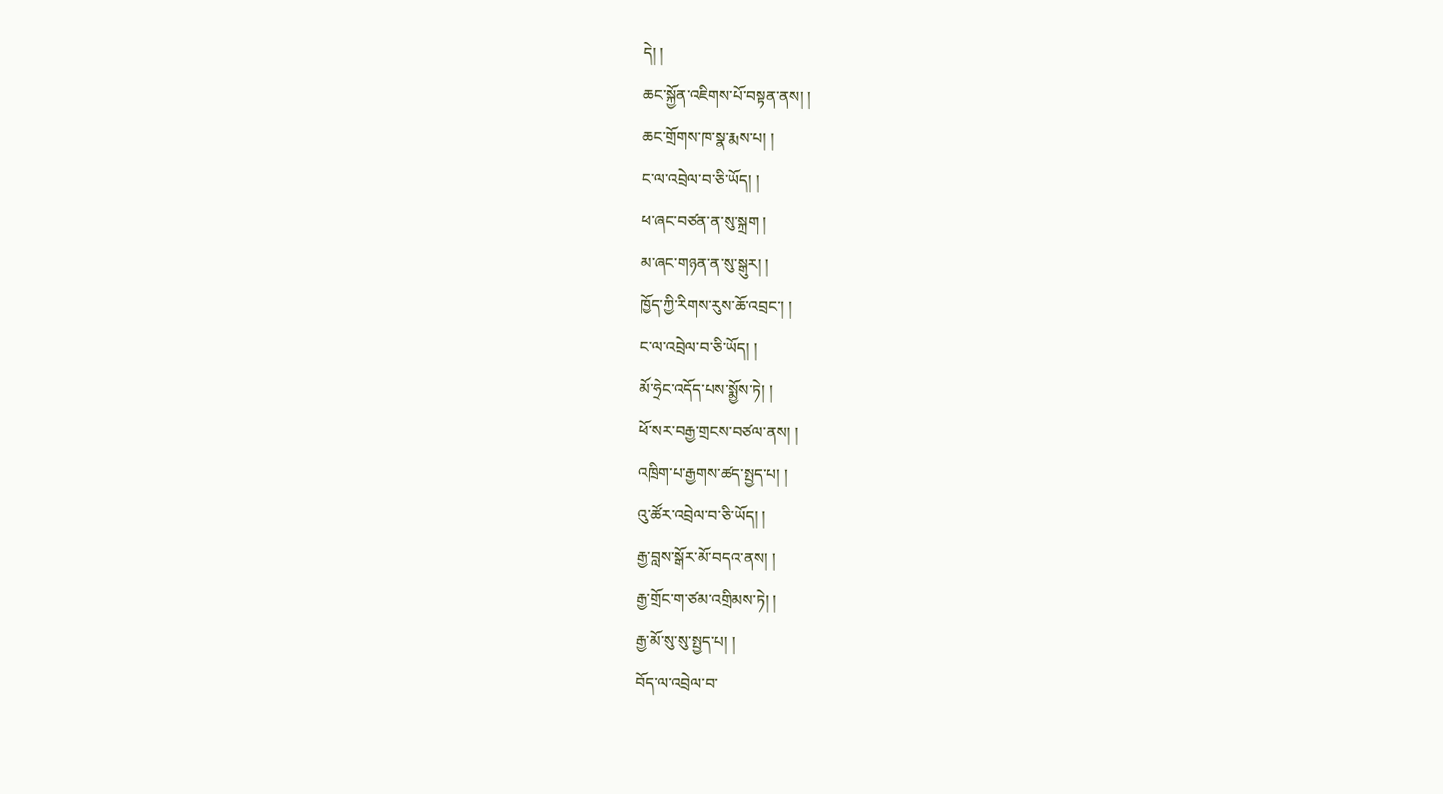དེ། །
ཆང་སྐྱོན་འཇིགས་པོ་བསྟན་ནས། །
ཆང་གྲོགས་ཁ་སྣ་རྨས་པ། །
ང་ལ་འབྲེལ་བ་ཅི་ཡོད། །
ཕ་ཞང་བཙན་ན་སུ་སྐྲག །
མ་ཞང་གཉན་ན་སུ་སྒུར། །
ཁྱོད་ཀྱི་རིགས་རུས་ཆོ་འབྲང་། །
ང་ལ་འབྲེལ་བ་ཅི་ཡོད། །
མོ་ཧྲེང་འདོད་པས་སྨྱོས་ཏེ། །
ཕོ་སར་བརྒྱ་གྲངས་བཙལ་ནས། །
འཁྲིག་པ་རྒྱགས་ཚད་སྤྱད་པ། །
འུ་ཚོར་འབྲེལ་བ་ཅི་ཡོད། །
རྒྱ་བླས་སྒོར་མོ་བདའ་ནས། །
རྒྱ་གྲོང་ག་ཙམ་འགྲིམས་ཏེ། །
རྒྱ་མོ་སུ་སུ་སྤྱད་པ། །
བོད་ལ་འབྲེལ་བ་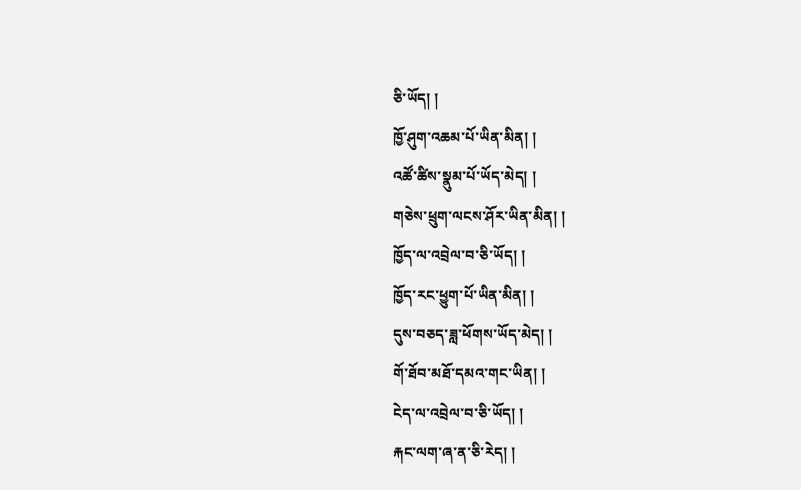ཅི་ཡོད། །
ཁྱོ་ཤུག་འཆམ་པོ་ཡིན་མིན། །
འཚོ་ཚིས་སྣུམ་པོ་ཡོད་མེད། །
གཅེས་ཕྲུག་ལངས་ཤོར་ཡིན་མིན། །
ཁྱོད་ལ་འབྲེལ་བ་ཅི་ཡོད། །
ཁྱོད་རང་ཕྱུག་པོ་ཡིན་མིན། །
དུས་བཅད་ཟླ་ཕོགས་ཡོད་མེད། །
གོ་ཐོབ་མཐོ་དམའ་གང་ཡིན། །
ངེད་ལ་འབྲེལ་བ་ཅི་ཡོད། །
རྐང་ལག་ཞ་ན་ཅི་རེད། །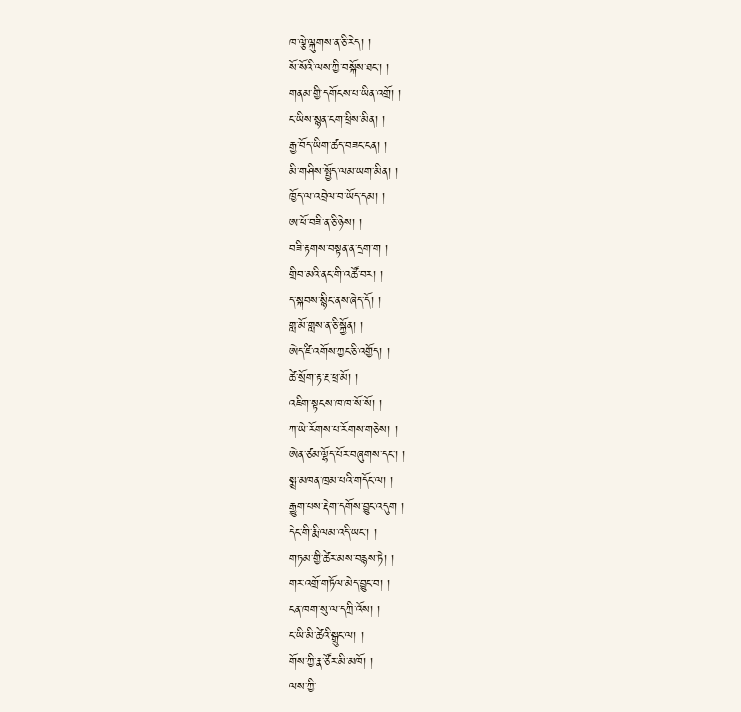ཁ་ལྕེ་ལྐུགས་ན་ཅི་རེད། །
སོ་སོའི་ལས་ཀྱི་བསྐོས་ཐང་། །
གནམ་གྱི་དགོངས་པ་ཡིན་འགྲོ། །
ང་ཡིས་སྙན་ངག་ཕྲིས་མིན། །
རྒྱ་བོད་ཡིག་ཚད་བཟང་ངན། །
མི་གཤིས་སྤྱོད་ལམ་ཡག་མིན། །
ཁྱོད་ལ་འབྲེལ་བ་ཡོད་དམ། །
ཨ་ཕོ་བཟི་ན་ཅི་ཉེས། །
བཟི་རྟགས་བསྟན་ན་དྲག་ག །
གྲིབ་མའི་ནང་གི་འཚོ་བར། །
ད་སྐབས་སྙིང་ནས་ཞེད་དོ། །
གླ་མོ་གླས་ན་ཅི་སྐྱོན། །
ཨེད་ཛི་འགོས་ཀྱང་ཅི་འགྱོད། །
ཚེ་སྲོག་རྟ་རྔ་ཕྲ་མོ། །
འཇིག་སྟངས་ཁ་ཁ་སོ་སོ། །
ཀ་ཡེ་རོགས་པ་རོགས་གཅེས། །
ཨེན་ཙམ་ལྷོད་པོར་བཞུགས་དང་། །
སྨྲ་མཁན་ཁྲམ་པའི་གདོང་ལ། །
རྒྱུག་པས་རྡེག་དགོས་བྱུང་འདུག །
དེང་གི་རྨི་ལམ་འདི་ཡང་། །
གཏམ་གྱི་ཚེར་མས་བརྙས་ཏེ། །
གར་འགྲོ་གཏོལ་མེད་བྱུང་བ། །
ངན་ཁག་སུ་ལ་དཀྲི་འོས། །
ང་ཡི་མི་ཚེའི་སྒྲུང་ལ། །
གོས་ཀྱི་རྣ་ཙོར་མི་མཁོ། །
ལས་ཀྱི་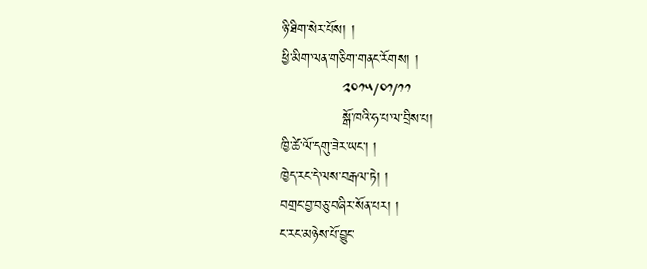ཉི་ཐིག་སེར་པོས། །
ཕྱི་མིག་ལན་གཅིག་གནང་རོགས། །
             ༢༠༡༥/༠༡/༡༡
             སྒོ་ཁའི་ཧ་པ་ལ་བྲིས་པ།
ཁྱི་ཚེ་ལོ་དགུ་ཟེར་ཡང་། །
ཁྱེད་རང་དེ་ལས་བརྒལ་ཏེ། །
བགྲང་བྱ་བཅུ་བཞིར་སོན་པར། །
ང་རང་མཉེས་པོ་བྱུང་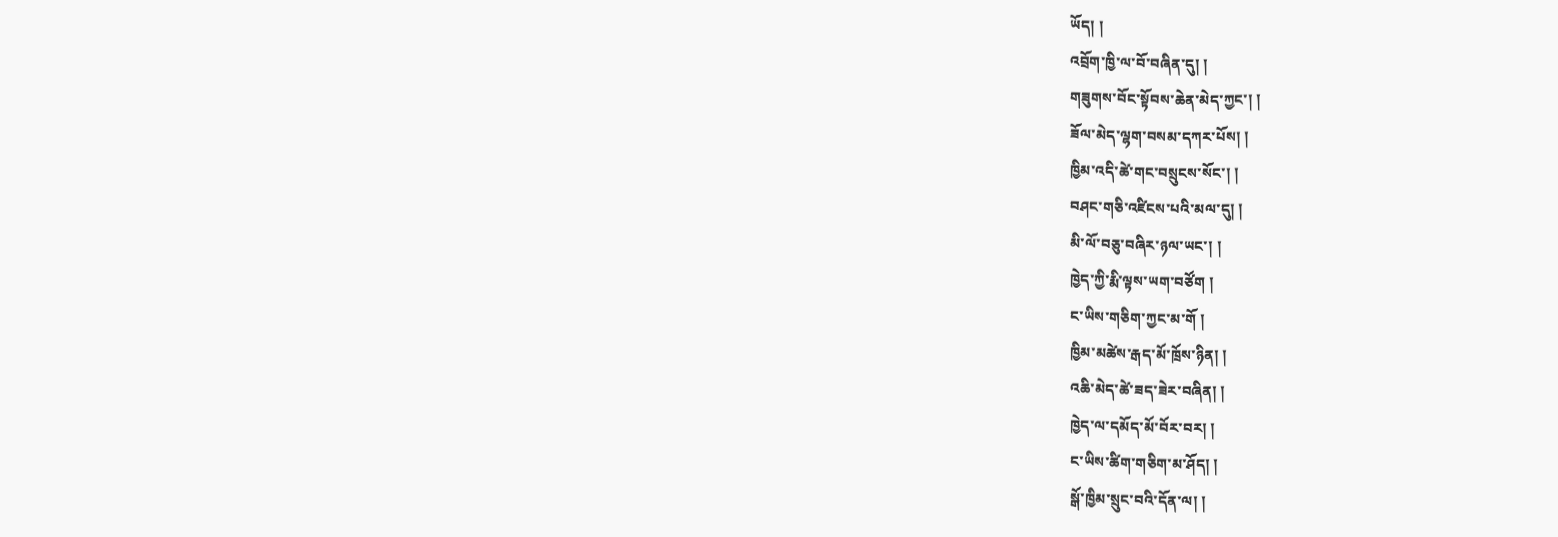ཡོད། །
འབྲོག་ཁྱི་ལ་བོ་བཞིན་དུ། །
གཟུགས་བོང་སྟོབས་ཆེན་མེད་ཀྱང་། །
ཟོལ་མེད་ལྷག་བསམ་དཀར་པོས། །
ཁྱིམ་འདི་ཚེ་གང་བསྲུངས་སོང་། །
བཤང་གཅི་འཛིངས་པའི་མལ་དུ། །
མི་ལོ་བཅུ་བཞིར་ཉལ་ཡང་། །
ཁྱེད་ཀྱི་རྨི་ལྟས་ཡག་བཙོག །
ང་ཡིས་གཅིག་ཀྱང་མ་གོ །
ཁྱིམ་མཚེས་རྒད་མོ་ཁྲོས་ཉིན། །
འཆི་མེད་ཚེ་ཟད་ཟེར་བཞིན། །
ཁྱེད་ལ་དམོད་མོ་བོར་བར། །
ང་ཡིས་ཚིག་གཅིག་མ་ཤོད། །
སྒོ་ཁྱིམ་སྲུང་བའི་དོན་ལ། །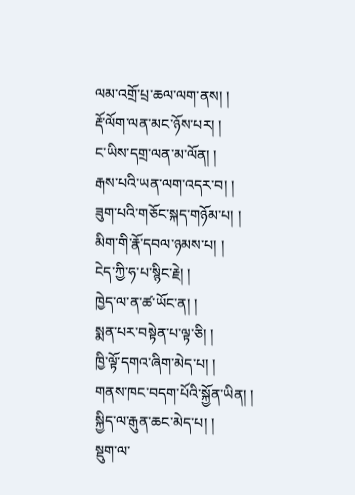ལམ་འགྲོ་པྲ་ཆལ་ལག་ནས། །
རྡོ་ལོག་ལན་མང་ཉོས་པར། །
ང་ཡིས་དགྲ་ལན་མ་ལོན། །
རྒས་པའི་ཡན་ལག་འདར་བ། །
ཟུག་པའི་གཅོང་སྐད་གཉོམ་པ། །
མིག་གི་རྣོ་དབལ་ཉམས་པ། །
ངེད་ཀྱི་ཧ་པ་སྙིང་རྗེ། །
ཁྱེད་ལ་ན་ཚ་ཡོང་ན། །
སྨན་པར་བསྟེན་པ་ལྟ་ཅི། །
ཁྱི་ལྟོ་དགའ་ཞིག་མེད་པ། །
གནས་ཁང་བདག་པོའི་སྐྱོན་ཡིན། །
སྐྱིད་ལ་རྒུན་ཆང་མེད་པ། །
སྡུག་ལ་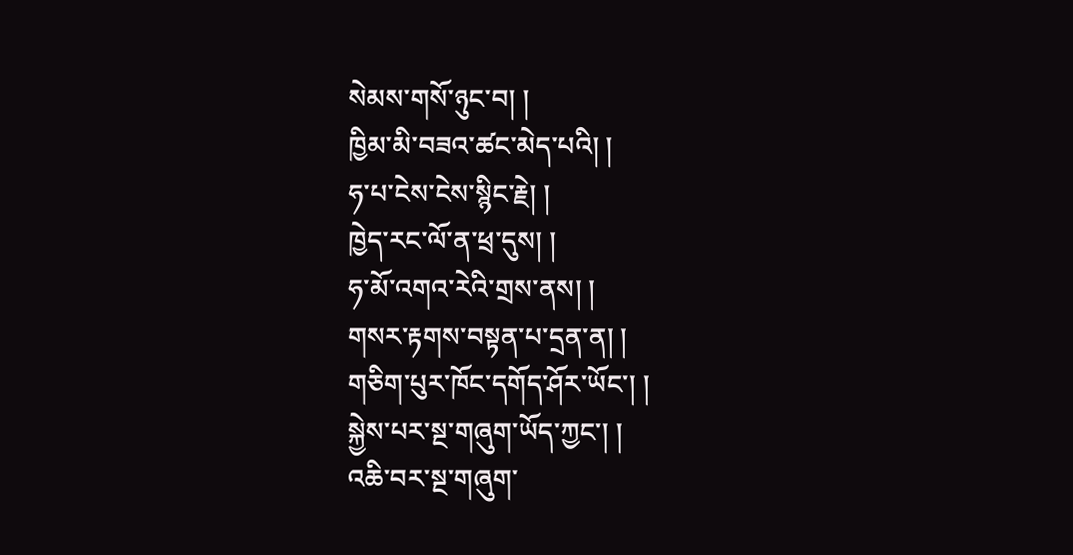སེམས་གསོ་ཉུང་བ། །
ཁྱིམ་མི་བཟའ་ཚང་མེད་པའི། །
ཧ་པ་ངེས་ངེས་སྙིང་རྗེ། །
ཁྱེད་རང་ལོ་ན་ཕྲ་དུས། །
ཧ་མོ་འགའ་རེའི་གྲས་ནས། །
གསར་རྟགས་བསྟན་པ་དྲན་ན། །
གཅིག་པུར་ཁོང་དགོད་ཤོར་ཡོང་། །
སྐྱེས་པར་སྔ་གཞུག་ཡོད་ཀྱང་། །
འཆི་བར་སྔ་གཞུག་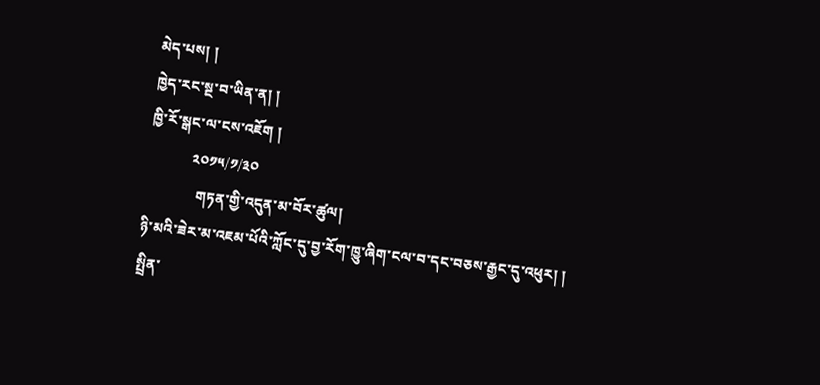མེད་པས། །
ཁྱེད་རང་སྔ་བ་ཡིན་ན། །
ཁྱི་རོ་སྒང་ལ་ངས་འཇོག །
            ༢༠༡༥/༡/༣༠
              གཏན་གྱི་འདུན་མ་བོར་ཚུལ།
ཉི་མའི་ཟེར་མ་འཇམ་པོའི་ཀློང་དུ་བྱ་རོག་ཁྱུ་ཞིག་ངལ་བ་དང་བཅས་རྒྱང་དུ་འཕུར། །
སྤྲིན་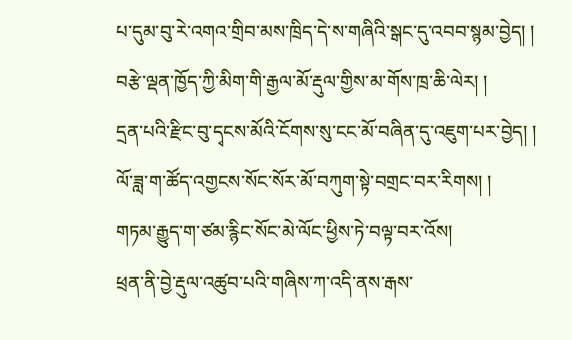པ་དུམ་བུ་རེ་འགའ་གྲིབ་མས་ཁྲིད་དེ་ས་གཞིའི་སྒང་དུ་འབབ་སྙམ་བྱེད། །
བརྩེ་ལྡན་ཁྱོད་ཀྱི་མིག་གི་རྒྱལ་མོ་རྡུལ་གྱིས་མ་གོས་ཁྲ་ཆི་ལེར། །
དྲན་པའི་རྫིང་བུ་དྭངས་མོའི་ངོགས་སུ་ངང་མོ་བཞིན་དུ་འཇུག་པར་བྱེད། །
ལོ་ཟླ་ག་ཚོད་འགྱངས་སོང་སོར་མོ་བཀུག་སྟེ་བགྲང་བར་རིགས། །
གཏམ་རྒྱུད་ག་ཙམ་རྙིང་སོང་མེ་ལོང་ཕྱིས་ཏེ་བལྟ་བར་འོས།
ཕྲན་ནི་བྱེ་རྡུལ་འཚུབ་པའི་གཞིས་ཀ་འདི་ནས་རྒས་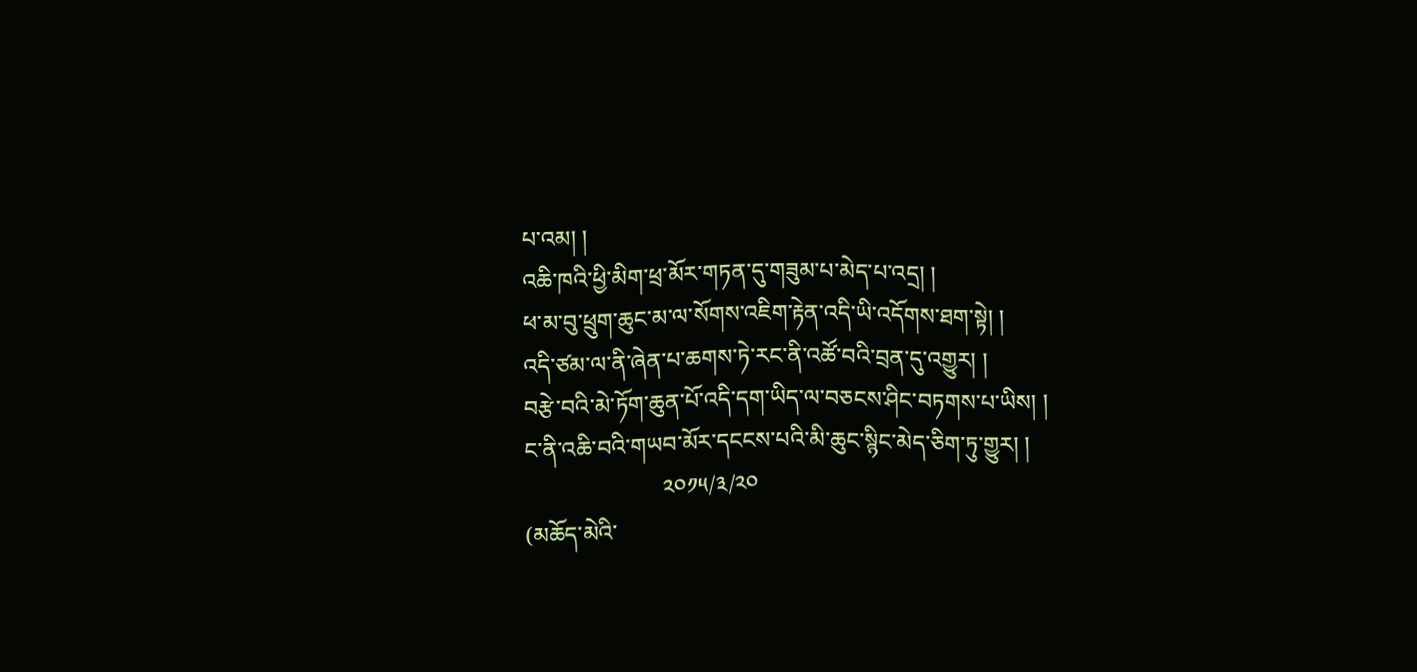པ་འམ། །
འཆི་ཁའི་ཕྱི་མིག་ཕྲ་མོར་གཏན་དུ་གཟུམ་པ་མེད་པ་འདྲ། །
ཕ་མ་བུ་ཕྲུག་ཆུང་མ་ལ་སོགས་འཇིག་རྟེན་འདི་ཡི་འདོགས་ཐག་སྟེ། །
འདི་ཙམ་ལ་ནི་ཞེན་པ་ཆགས་ཏེ་རང་ནི་འཚོ་བའི་བྲན་དུ་འགྱུར། །
བརྩེ་བའི་མེ་ཏོག་ཆུན་པོ་འདི་དག་ཡིད་ལ་བཅངས་ཤིང་བཏགས་པ་ཡིས། །
ང་ནི་འཆི་བའི་གཡབ་མོར་དངངས་པའི་མི་ཆུང་སྙིང་མེད་ཅིག་ཏུ་གྱུར། །
                        ༢༠༡༥/༣/༢༠
(མཆོད་མེའི་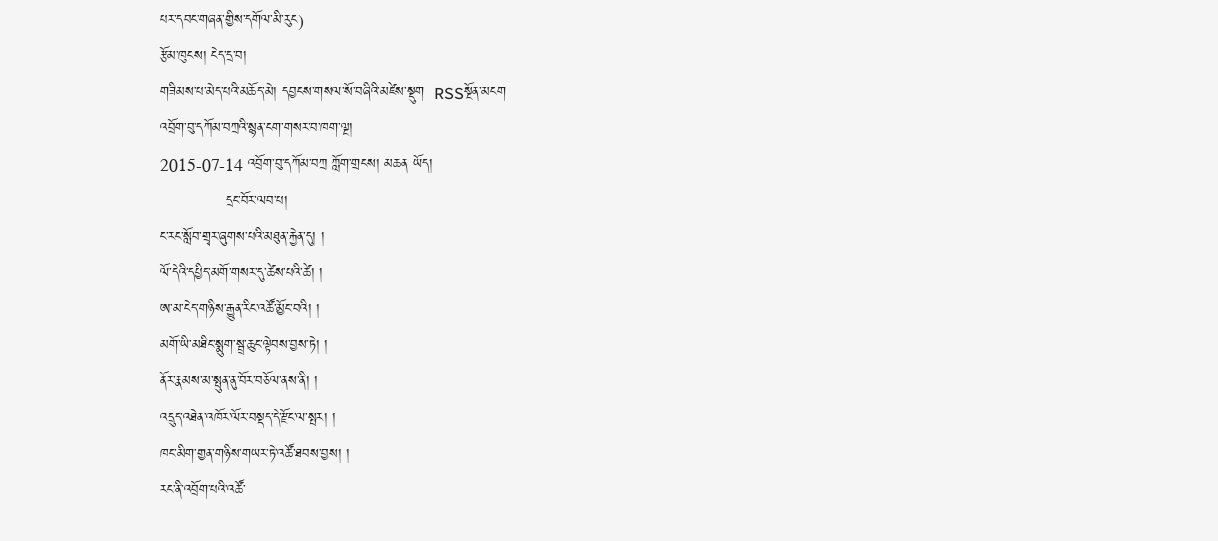པར་དབང་གཞན་གྱིས་དགོལ་མི་རུང)
རྩོམ་ཁུངས། ངེད་དྲ་བ།
གཟིམས་པ་མེད་པའི་མཆོད་མེ། དབྱངས་གསལ་སོ་བཞིའི་མཛེས་སྡུག  RSSསྔོན་མངག
འབྲོག་བུ་དཀོམ་བཀྲའི་སྙན་ངག་གསར་བ་ཁག་ལྔ།
2015-07-14 འབྲོག་བུ་དཀོམ་བཀྲ ཀློག་གྲངས། མཆན ཡོད།
              དྲང་བོར་ལབ་པ།
ང་རང་སློབ་གྲྭར་ཞུགས་པའི་མཐུན་རྐྱེན་དུ། །
ལོ་དེའི་དཔྱིད་མགོ་གསར་དུ་ཚེས་པའི་ཚེ། །
ཨ་མ་ངེད་གཉིས་རྒྱུན་རིང་འཚོ་མྱོང་བའི། །
མགོ་ཡི་མཐིང་སྨུག་སྦྲ་ཆུང་ལྟེབས་བྱས་ཏེ། །
ནོར་རྣམས་མ་སྤུན་ནུ་བོར་བཅོལ་ནས་ནི། །
འདྲུད་འཐེན་འཁོར་ལོར་བསྡད་དེ་རྫོང་ལ་སྤར། །
ཁང་མིག་གྱན་གཉིས་གཡར་ཏེ་འཚོ་ཐབས་བྱས། །
རང་ནི་འབྲོག་པའི་འཚོ་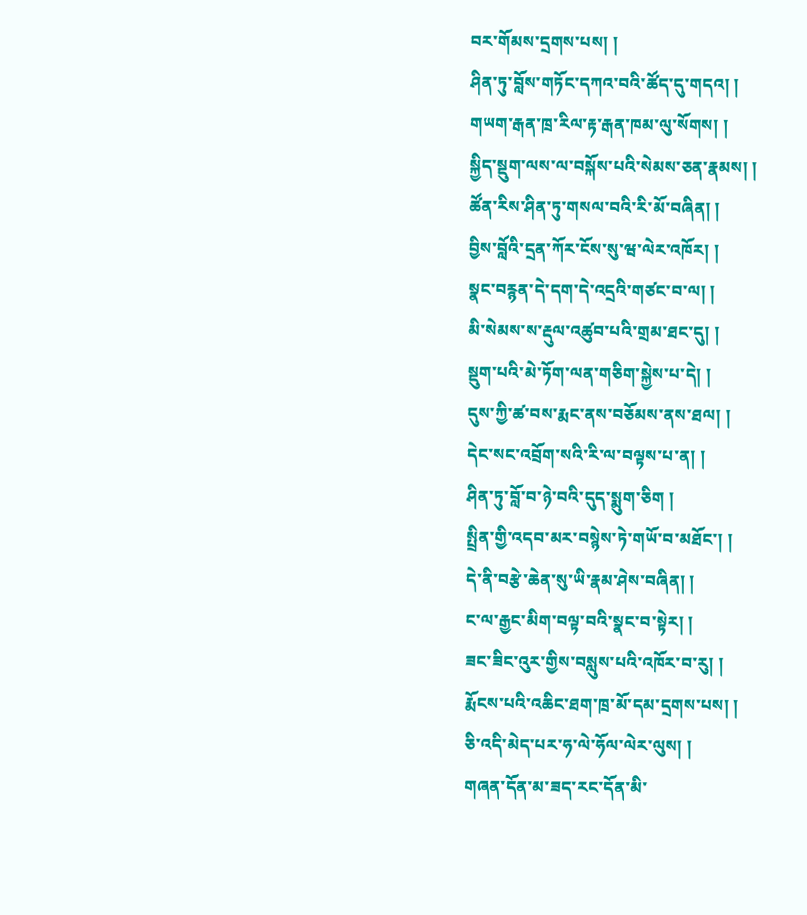བར་གོམས་དྲགས་པས། །
ཤིན་ཏུ་བློས་གཏོང་དཀའ་བའི་ཚོད་དུ་གདའ། །
གཡག་རྒན་ཁྲ་རིལ་རྟ་རྒན་ཁམ་ལུ་སོགས། །
སྐྱིད་སྡུག་ལས་ལ་བསྐོས་པའི་སེམས་ཅན་རྣམས། །
ཚོན་རིས་ཤིན་ཏུ་གསལ་བའི་རི་མོ་བཞིན། །
བྱིས་བློའི་དྲན་ཀོར་ངོས་སུ་ཝ་ལེར་འཁོར། །
སྣང་བརྙན་དེ་དག་དེ་འདྲའི་གཙང་བ་ལ། །
མི་སེམས་ས་རྡུལ་འཚུབ་པའི་གྲམ་ཐང་དུ། །
སྡུག་པའི་མེ་ཏོག་ལན་གཅིག་སྐྱེས་པ་དེ། །
དུས་ཀྱི་ཚ་བས་རྨང་ནས་བཅོམས་ནས་ཐལ། །
དེང་སང་འབྲོག་སའི་རི་ལ་བལྟས་པ་ན། །
ཤིན་ཏུ་བློ་བ་ཉེ་བའི་དུད་སྨུག་ཅིག །
སྤྲིན་གྱི་འདབ་མར་བསྙེས་ཏེ་གཡོ་བ་མཐོང་། །
དེ་ནི་བརྩེ་ཆེན་སུ་ཡི་རྣམ་ཤེས་བཞིན། །
ང་ལ་རྒྱང་མིག་བལྟ་བའི་སྣང་བ་སྟེར། །
ཟང་ཟིང་འུར་གྱིས་བསླུས་པའི་འཁོར་བ་རུ། །
རྨོངས་པའི་འཆིང་ཐག་ཁྲ་མོ་དམ་དྲགས་པས། །
ཅི་འདི་མེད་པར་ཧ་ལེ་ཧོལ་ལེར་ལུས། །
གཞན་དོན་མ་ཟད་རང་དོན་མི་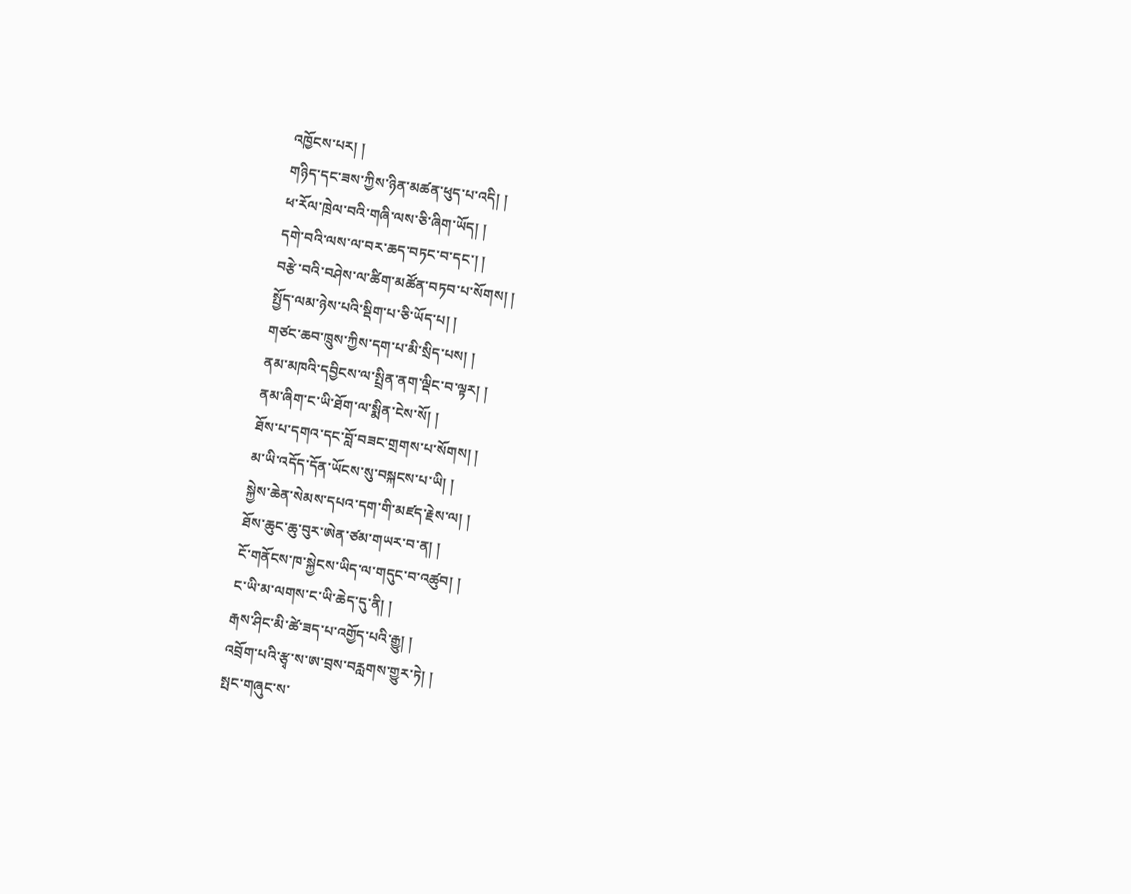འཁྱོངས་པར། །
གཉིད་དང་ཟས་ཀྱིས་ཉིན་མཚན་ཕུད་པ་འདི། །
ཕ་རོལ་ཁྲེལ་བའི་གཞི་ལས་ཅི་ཞིག་ཡོད། །
དགེ་བའི་ལས་ལ་བར་ཆད་བཏང་བ་དང་། །
བརྩེ་བའི་བཤེས་ལ་ཚིག་མཚོན་བཏབ་པ་སོགས། །
སྤྱོད་ལམ་ཉེས་པའི་སྡིག་པ་ཅི་ཡོད་པ། །
གཙང་ཆབ་ཁྲུས་ཀྱིས་དག་པ་མི་སྲིད་པས། །
ནམ་མཁའི་དབྱིངས་ལ་སྤྲིན་ནག་ལྡིང་བ་ལྟར། །
ནམ་ཞིག་ང་ཡི་ཐོག་ལ་སྨིན་ངེས་སོ། །
ཐོས་པ་དགའ་དང་བློ་བཟང་གྲགས་པ་སོགས། །
མ་ཡི་འདོད་དོན་ཡོངས་སུ་བསྐངས་པ་ཡི། །
སྐྱེས་ཆེན་སེམས་དཔའ་དག་གི་མཛད་རྗེས་ལ། །
ཐོས་ཆུང་ཆུ་བུར་ཨེན་ཙམ་གཡར་བ་ན། །
ངོ་གནོངས་ཁ་སྐྱེངས་ཡིད་ལ་གདུང་བ་འཚུབ། །
ང་ཡི་མ་ལགས་ང་ཡི་ཆེད་དུ་ནི། །
རྒས་ཤིང་མི་ཚེ་ཟད་པ་འགྱོད་པའི་རྒྱུ། །
འབྲོག་པའི་རྩྭ་ས་ཨ་བྲས་བརླགས་གྱུར་ཏེ། །
སྤང་གཞུང་ས་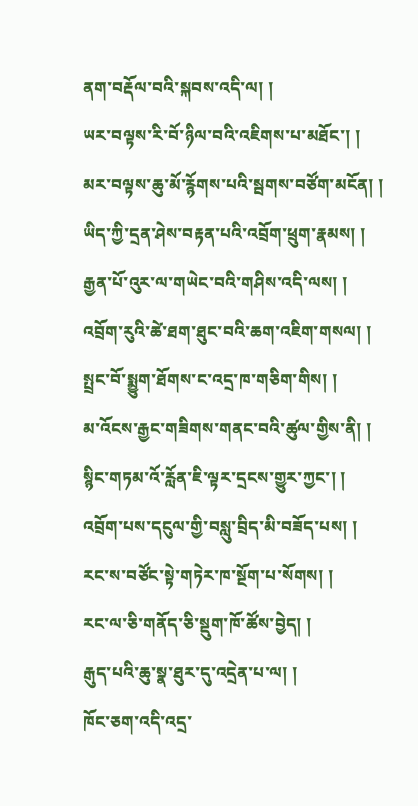ནག་བརྡོལ་བའི་སྐབས་འདི་ལ། །
ཡར་བལྟས་རི་བོ་ཉིལ་བའི་འཇིགས་པ་མཐོང་། །
མར་བལྟས་ཆུ་མོ་རྙོགས་པའི་སྦགས་བཙོག་མངོན། །
ཡིད་ཀྱི་དྲན་ཤེས་བརྟན་པའི་འབྲོག་ཕྲུག་རྣམས། །
རྒྱན་པོ་འུར་ལ་གཡེང་བའི་གཤིས་འདི་ལས། །
འབྲོག་རུའི་ཚེ་ཐག་ཐུང་བའི་ཆག་འཇིག་གསལ། །
སྤྲང་བོ་སྨྱུག་ཐོགས་ང་འདྲ་ཁ་གཅིག་གིས། །
མ་འོངས་རྒྱང་གཟིགས་གནང་བའི་ཚུལ་གྱིས་ནི། །
སྙིང་གཏམ་འོ་རློན་ཇི་ལྟར་དྲངས་གྱུར་ཀྱང་། །
འབྲོག་པས་དངུལ་གྱི་བསླུ་བྲིད་མི་བཟོད་པས། །
རང་ས་བཙོང་སྟེ་གཏེར་ཁ་སྔོག་པ་སོགས། །
རང་ལ་ཅི་གནོད་ཅི་སྡུག་ཁོ་ཚོས་བྱེད། །
རྒུད་པའི་ཆུ་སྣ་ཐུར་དུ་འདྲེན་པ་ལ། །
ཁོང་ཅག་འདི་འདྲ་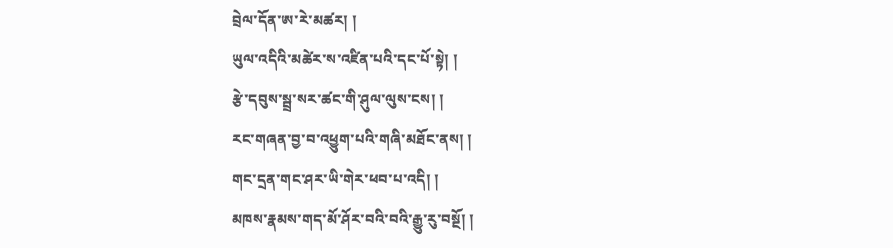བྲེལ་དོན་ཨ་རེ་མཚར། །
ཡུལ་འདིའི་མཚེར་ས་འཛིན་པའི་དང་པོ་སྟེ། །
རྩེ་དབུས་སྦྲ་སར་ཚང་གི་ཤུལ་ལུས་ངས། །
རང་གཞན་བྱ་བ་འཕྱུག་པའི་གཞི་མཐོང་ནས། །
གང་དྲན་གང་ཤར་ཡི་གེར་ཕབ་པ་འདི། །
མཁས་རྣམས་གད་མོ་ཤོར་བའི་བའི་རྒྱུ་རུ་བསྔོ། །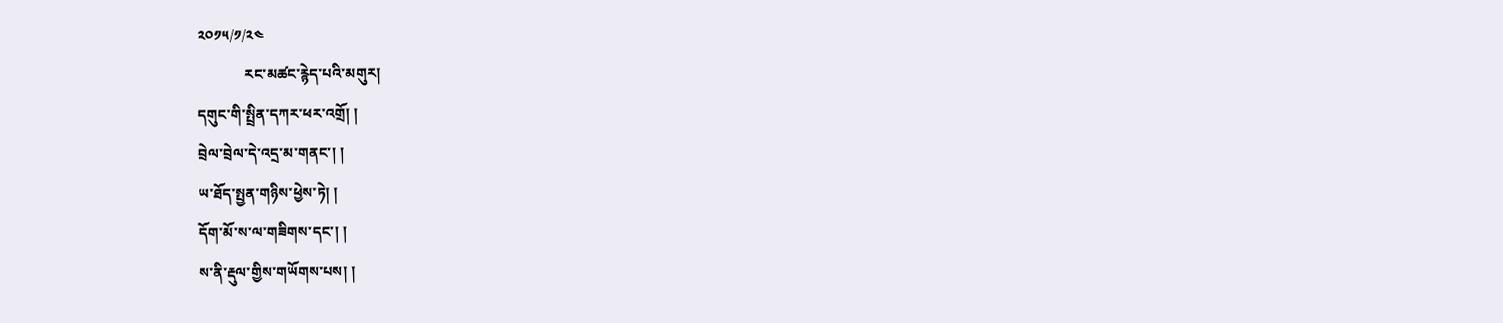༢༠༡༥/༡/༢༤
             རང་མཚང་རྙེད་པའི་མགུར།
དགུང་གི་སྤྲིན་དཀར་ཕར་འགྲོ། །
བྲེལ་བྲེལ་དེ་འདྲ་མ་གནང་། །
ཡ་ཐོད་སྤྱན་གཉིས་ཕྱེས་ཏེ། །
དོག་མོ་ས་ལ་གཟིགས་དང་། །
ས་ནི་རྡུལ་གྱིས་གཡོགས་པས། །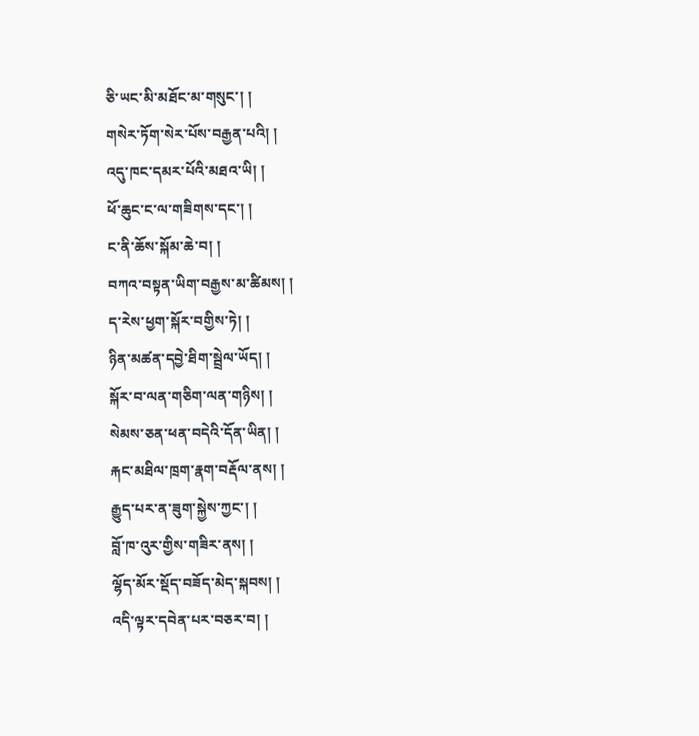ཅི་ཡང་མི་མཐོང་མ་གསུང་། །
གསེར་ཏོག་སེར་པོས་བརྒྱན་པའི། །
འདུ་ཁང་དམར་པོའི་མཐའ་ཡི། །
ཕོ་ཆུང་ང་ལ་གཟིགས་དང་། །
ང་ནི་ཆོས་སྐོམ་ཆེ་བ། །
བཀའ་བསྟན་ཡིག་བརྒྱས་མ་ཚིམས། །
ད་རེས་ཕྱག་སྐོར་བགྱིས་ཏེ། །
ཉིན་མཚན་དབྱེ་ཐིག་སྦྲེལ་ཡོད། །
སྐོར་བ་ལན་གཅིག་ལན་གཉིས། །
སེམས་ཅན་ཕན་བདེའི་དོན་ཡིན། །
རྐང་མཐིལ་ཁྲག་རྣག་བརྡོལ་ནས། །
རྒྱུད་པར་ན་ཟུག་སྐྱེས་ཀྱང་། །
བློ་ཁ་འུར་གྱིས་གཟིར་ནས། །
ལྷོད་མོར་སྡོད་བཟོད་མེད་སྐབས། །
འདི་ལྟར་དབེན་པར་བཅར་བ། །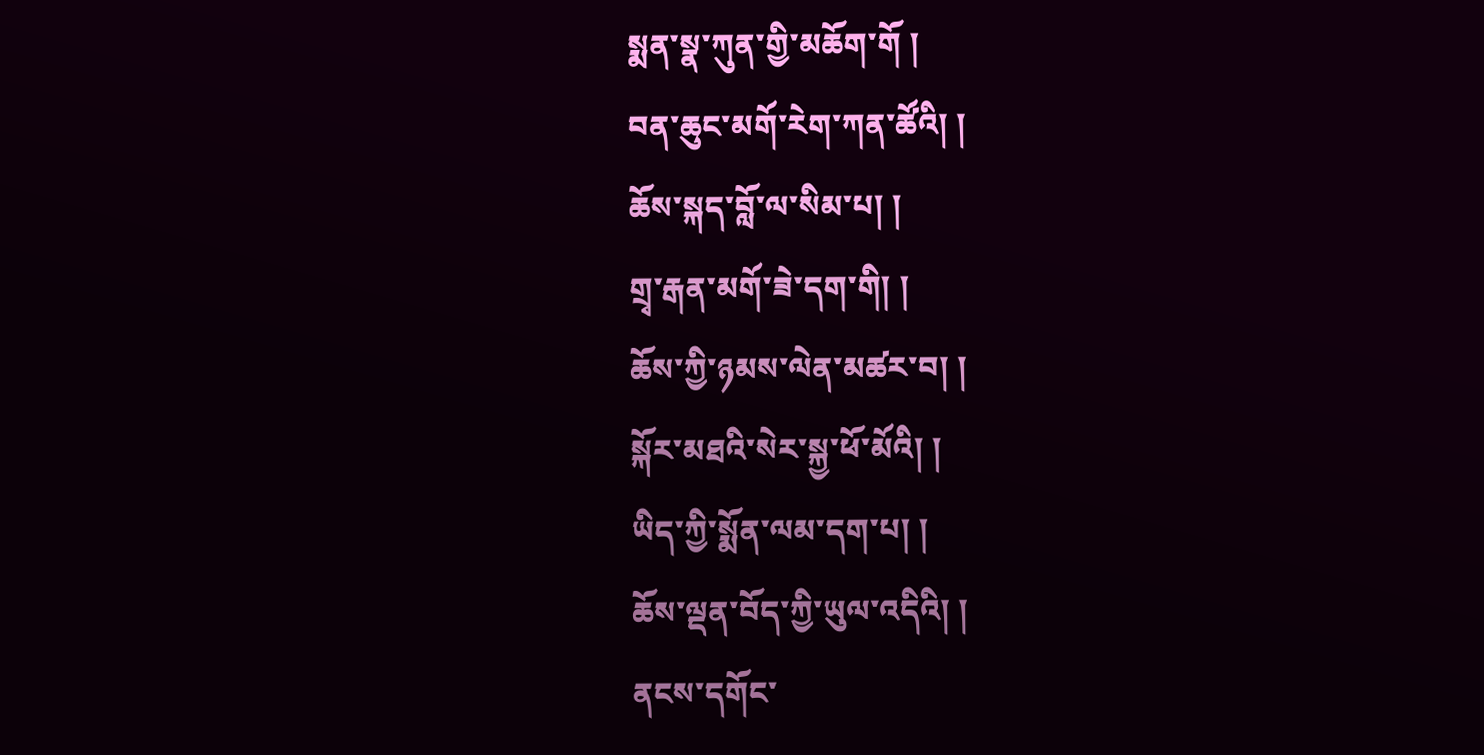སྨན་སྣ་ཀུན་གྱི་མཆོག་གོ །
བན་ཆུང་མགོ་རེག་ཀན་ཚོའི། །
ཆོས་སྐད་བློ་ལ་སིམ་པ། །
གྲྭ་རྒན་མགོ་ཟེ་དག་གི། །
ཆོས་ཀྱི་ཉམས་ལེན་མཚར་བ། །
སྐོར་མཐའི་སེར་སྐྱ་ཕོ་མོའི། །
ཡིད་ཀྱི་སྨོན་ལམ་དག་པ། །
ཆོས་ལྡན་བོད་ཀྱི་ཡུལ་འདིའི། །
ནངས་དགོང་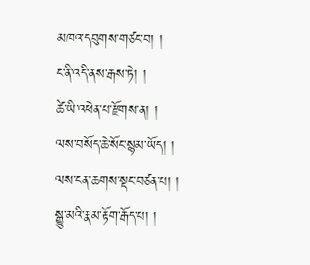མཁའ་དབུགས་གཙང་བ། །
ང་ནི་འདི་ནས་རྒས་ཏེ། །
ཚེ་ཡི་འཕེན་པ་རྫོགས་ན། །
ལས་བསོད་ཆེ་སོང་སྙམ་ཡོད། །
ལས་ངན་ཆགས་སྡང་བཙན་པ། །
སྒྱུ་མའི་རྣམ་རྟོག་རྒོད་པ། །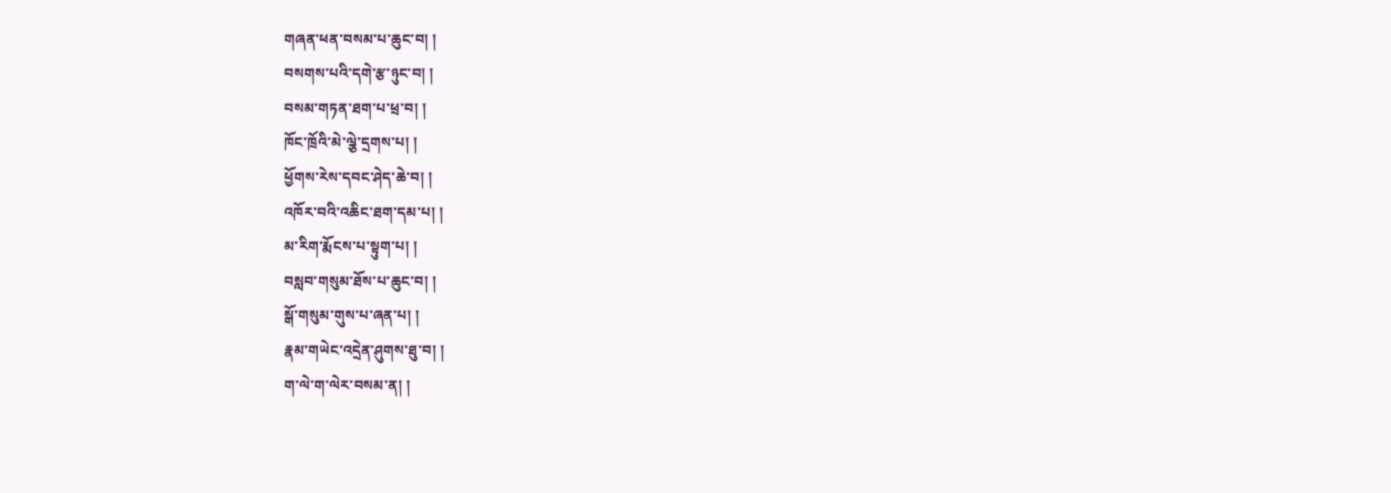གཞན་ཕན་བསམ་པ་ཆུང་བ། །
བསགས་པའི་དགེ་རྩ་ཉུང་བ། །
བསམ་གཏན་ཐག་པ་ཕྲ་བ། །
ཁོང་ཁྲོའི་མེ་ལྕེ་དྲགས་པ། །
ཕྱོགས་རེས་དབང་ཤེད་ཆེ་བ། །
འཁོར་བའི་འཆིང་ཐག་དམ་པ། །
མ་རིག་རྨོངས་པ་སྟུག་པ། །
བསླབ་གསུམ་ཐོས་པ་ཆུང་བ། །
སྒོ་གསུམ་གུས་པ་ཞན་པ། །
རྣམ་གཡེང་འདྲེན་ཤུགས་ཐུ་བ། །
ག་ལེ་ག་ལེར་བསམ་ན། །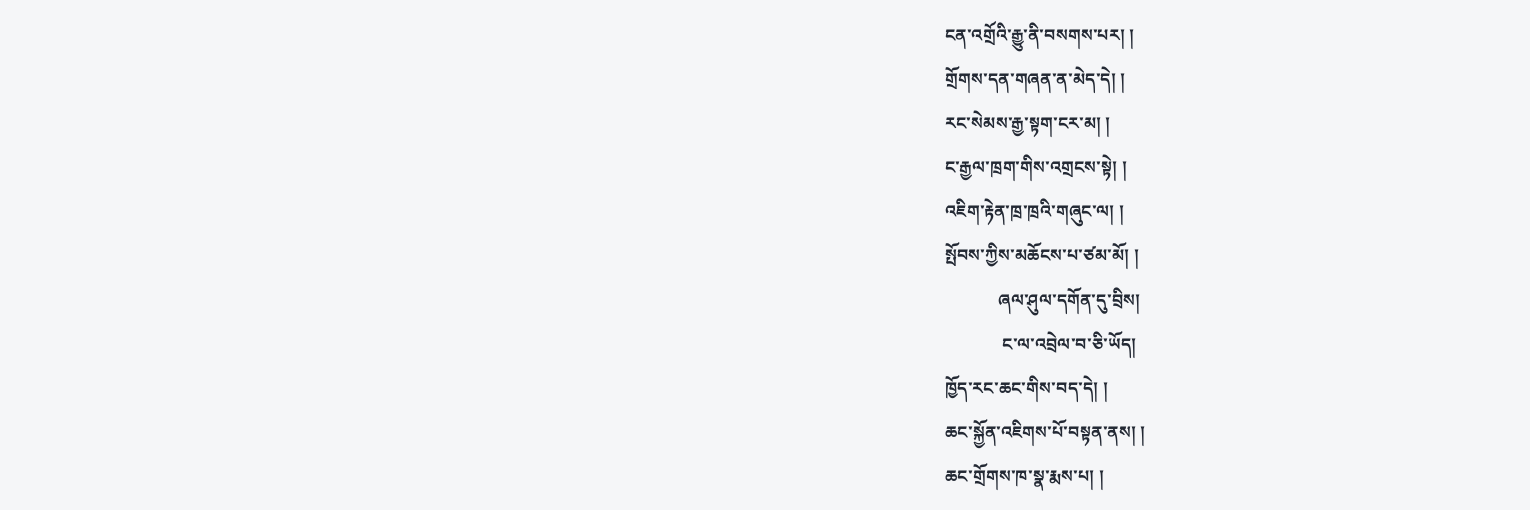ངན་འགྲོའི་རྒྱུ་ནི་བསགས་པར། །
གྲོགས་དན་གཞན་ན་མེད་དེ། །
རང་སེམས་རྒྱ་སྟག་ངར་མ། །
ང་རྒྱལ་ཁྲག་གིས་འགྲངས་སྟེ། །
འཇིག་རྟེན་ཁྲ་ཁྲའི་གཞུང་ལ། །
སྤོབས་ཀྱིས་མཆོངས་པ་ཙམ་མོ། །
            ཞལ་ཤུལ་དགོན་དུ་བྲིས།
             ང་ལ་འབྲེལ་བ་ཅི་ཡོད།
ཁྱོད་རང་ཆང་གིས་བད་དེ། །
ཆང་སྐྱོན་འཇིགས་པོ་བསྟན་ནས། །
ཆང་གྲོགས་ཁ་སྣ་རྨས་པ། །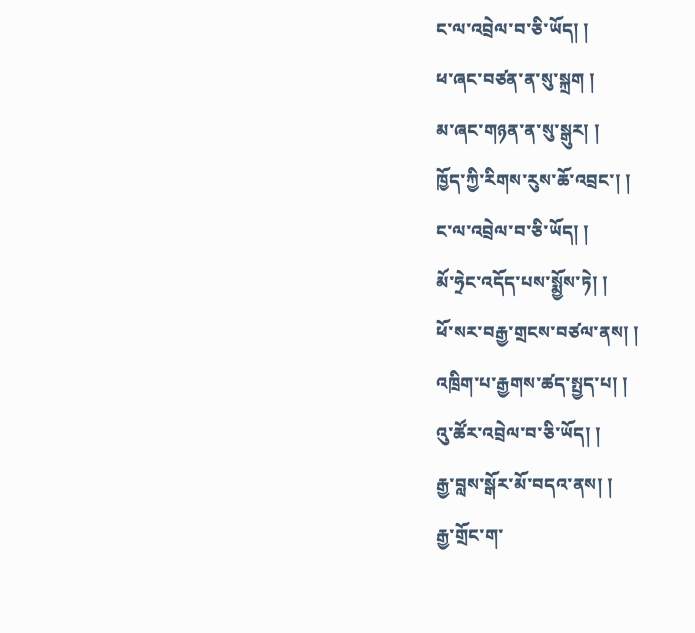ང་ལ་འབྲེལ་བ་ཅི་ཡོད། །
ཕ་ཞང་བཙན་ན་སུ་སྐྲག །
མ་ཞང་གཉན་ན་སུ་སྒུར། །
ཁྱོད་ཀྱི་རིགས་རུས་ཆོ་འབྲང་། །
ང་ལ་འབྲེལ་བ་ཅི་ཡོད། །
མོ་ཧྲེང་འདོད་པས་སྨྱོས་ཏེ། །
ཕོ་སར་བརྒྱ་གྲངས་བཙལ་ནས། །
འཁྲིག་པ་རྒྱགས་ཚད་སྤྱད་པ། །
འུ་ཚོར་འབྲེལ་བ་ཅི་ཡོད། །
རྒྱ་བླས་སྒོར་མོ་བདའ་ནས། །
རྒྱ་གྲོང་ག་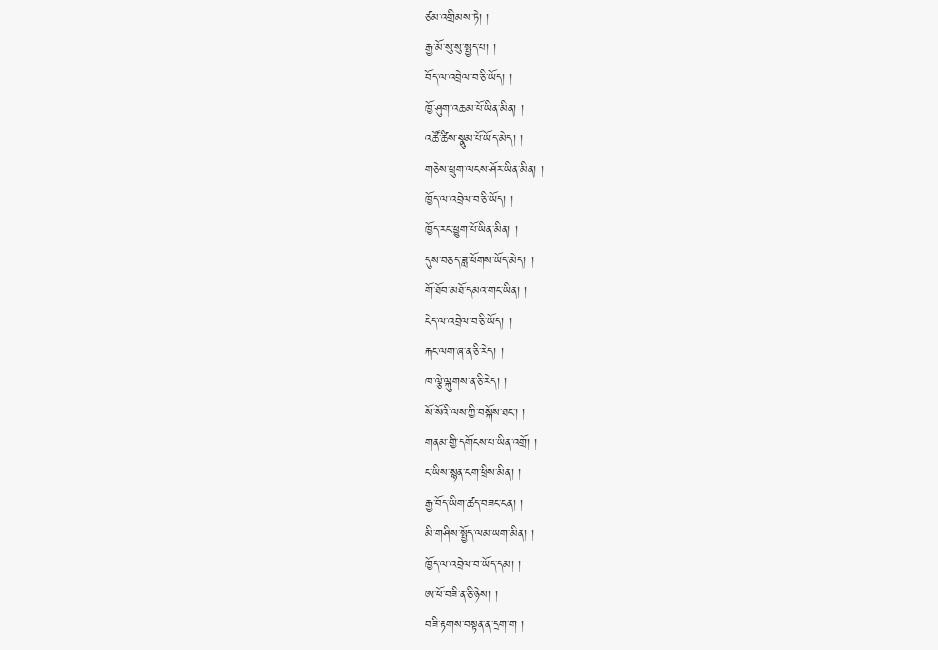ཙམ་འགྲིམས་ཏེ། །
རྒྱ་མོ་སུ་སུ་སྤྱད་པ། །
བོད་ལ་འབྲེལ་བ་ཅི་ཡོད། །
ཁྱོ་ཤུག་འཆམ་པོ་ཡིན་མིན། །
འཚོ་ཚིས་སྣུམ་པོ་ཡོད་མེད། །
གཅེས་ཕྲུག་ལངས་ཤོར་ཡིན་མིན། །
ཁྱོད་ལ་འབྲེལ་བ་ཅི་ཡོད། །
ཁྱོད་རང་ཕྱུག་པོ་ཡིན་མིན། །
དུས་བཅད་ཟླ་ཕོགས་ཡོད་མེད། །
གོ་ཐོབ་མཐོ་དམའ་གང་ཡིན། །
ངེད་ལ་འབྲེལ་བ་ཅི་ཡོད། །
རྐང་ལག་ཞ་ན་ཅི་རེད། །
ཁ་ལྕེ་ལྐུགས་ན་ཅི་རེད། །
སོ་སོའི་ལས་ཀྱི་བསྐོས་ཐང་། །
གནམ་གྱི་དགོངས་པ་ཡིན་འགྲོ། །
ང་ཡིས་སྙན་ངག་ཕྲིས་མིན། །
རྒྱ་བོད་ཡིག་ཚད་བཟང་ངན། །
མི་གཤིས་སྤྱོད་ལམ་ཡག་མིན། །
ཁྱོད་ལ་འབྲེལ་བ་ཡོད་དམ། །
ཨ་ཕོ་བཟི་ན་ཅི་ཉེས། །
བཟི་རྟགས་བསྟན་ན་དྲག་ག །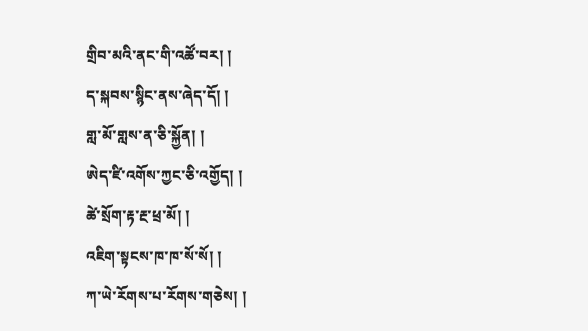གྲིབ་མའི་ནང་གི་འཚོ་བར། །
ད་སྐབས་སྙིང་ནས་ཞེད་དོ། །
གླ་མོ་གླས་ན་ཅི་སྐྱོན། །
ཨེད་ཛི་འགོས་ཀྱང་ཅི་འགྱོད། །
ཚེ་སྲོག་རྟ་རྔ་ཕྲ་མོ། །
འཇིག་སྟངས་ཁ་ཁ་སོ་སོ། །
ཀ་ཡེ་རོགས་པ་རོགས་གཅེས། །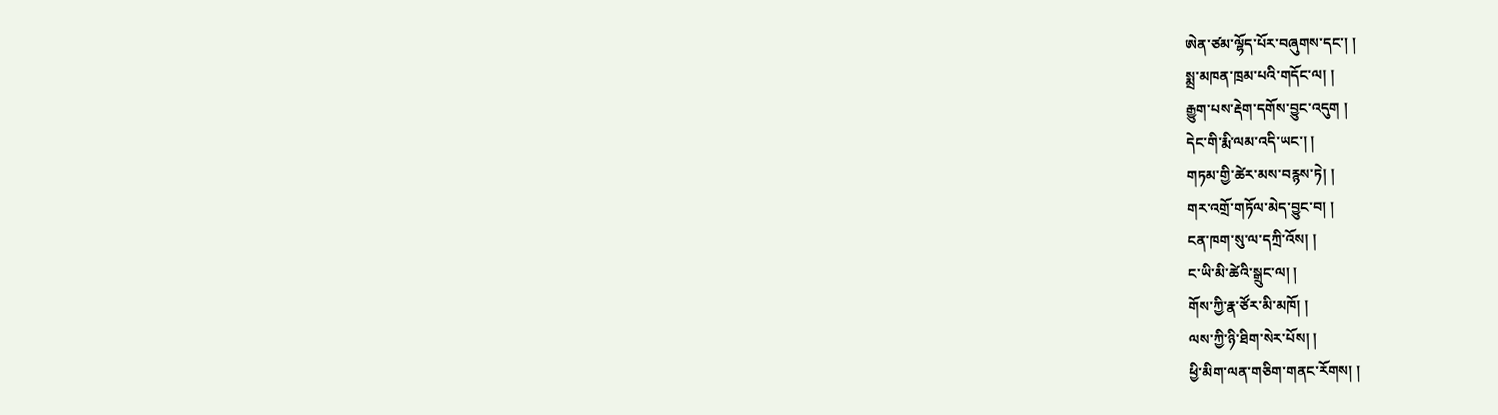ཨེན་ཙམ་ལྷོད་པོར་བཞུགས་དང་། །
སྨྲ་མཁན་ཁྲམ་པའི་གདོང་ལ། །
རྒྱུག་པས་རྡེག་དགོས་བྱུང་འདུག །
དེང་གི་རྨི་ལམ་འདི་ཡང་། །
གཏམ་གྱི་ཚེར་མས་བརྙས་ཏེ། །
གར་འགྲོ་གཏོལ་མེད་བྱུང་བ། །
ངན་ཁག་སུ་ལ་དཀྲི་འོས། །
ང་ཡི་མི་ཚེའི་སྒྲུང་ལ། །
གོས་ཀྱི་རྣ་ཙོར་མི་མཁོ། །
ལས་ཀྱི་ཉི་ཐིག་སེར་པོས། །
ཕྱི་མིག་ལན་གཅིག་གནང་རོགས། །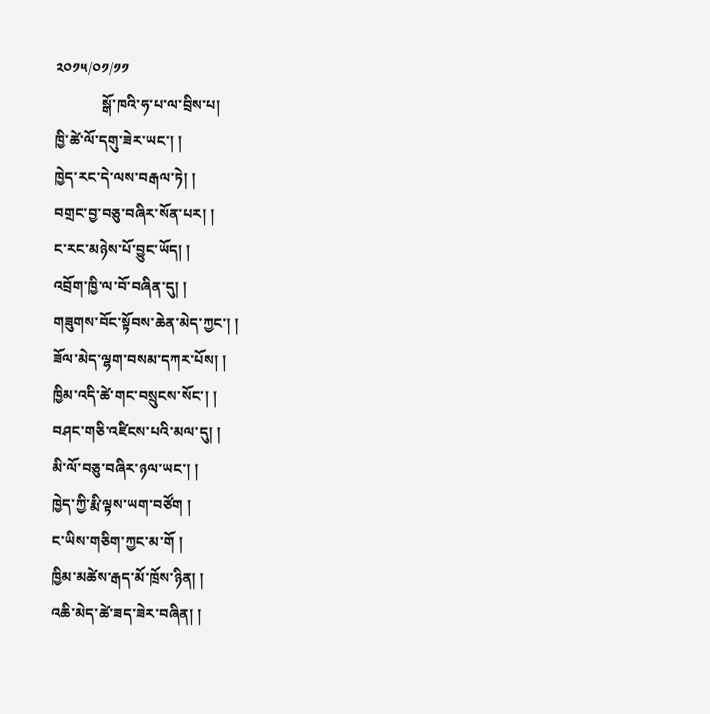༢༠༡༥/༠༡/༡༡
             སྒོ་ཁའི་ཧ་པ་ལ་བྲིས་པ།
ཁྱི་ཚེ་ལོ་དགུ་ཟེར་ཡང་། །
ཁྱེད་རང་དེ་ལས་བརྒལ་ཏེ། །
བགྲང་བྱ་བཅུ་བཞིར་སོན་པར། །
ང་རང་མཉེས་པོ་བྱུང་ཡོད། །
འབྲོག་ཁྱི་ལ་བོ་བཞིན་དུ། །
གཟུགས་བོང་སྟོབས་ཆེན་མེད་ཀྱང་། །
ཟོལ་མེད་ལྷག་བསམ་དཀར་པོས། །
ཁྱིམ་འདི་ཚེ་གང་བསྲུངས་སོང་། །
བཤང་གཅི་འཛིངས་པའི་མལ་དུ། །
མི་ལོ་བཅུ་བཞིར་ཉལ་ཡང་། །
ཁྱེད་ཀྱི་རྨི་ལྟས་ཡག་བཙོག །
ང་ཡིས་གཅིག་ཀྱང་མ་གོ །
ཁྱིམ་མཚེས་རྒད་མོ་ཁྲོས་ཉིན། །
འཆི་མེད་ཚེ་ཟད་ཟེར་བཞིན། །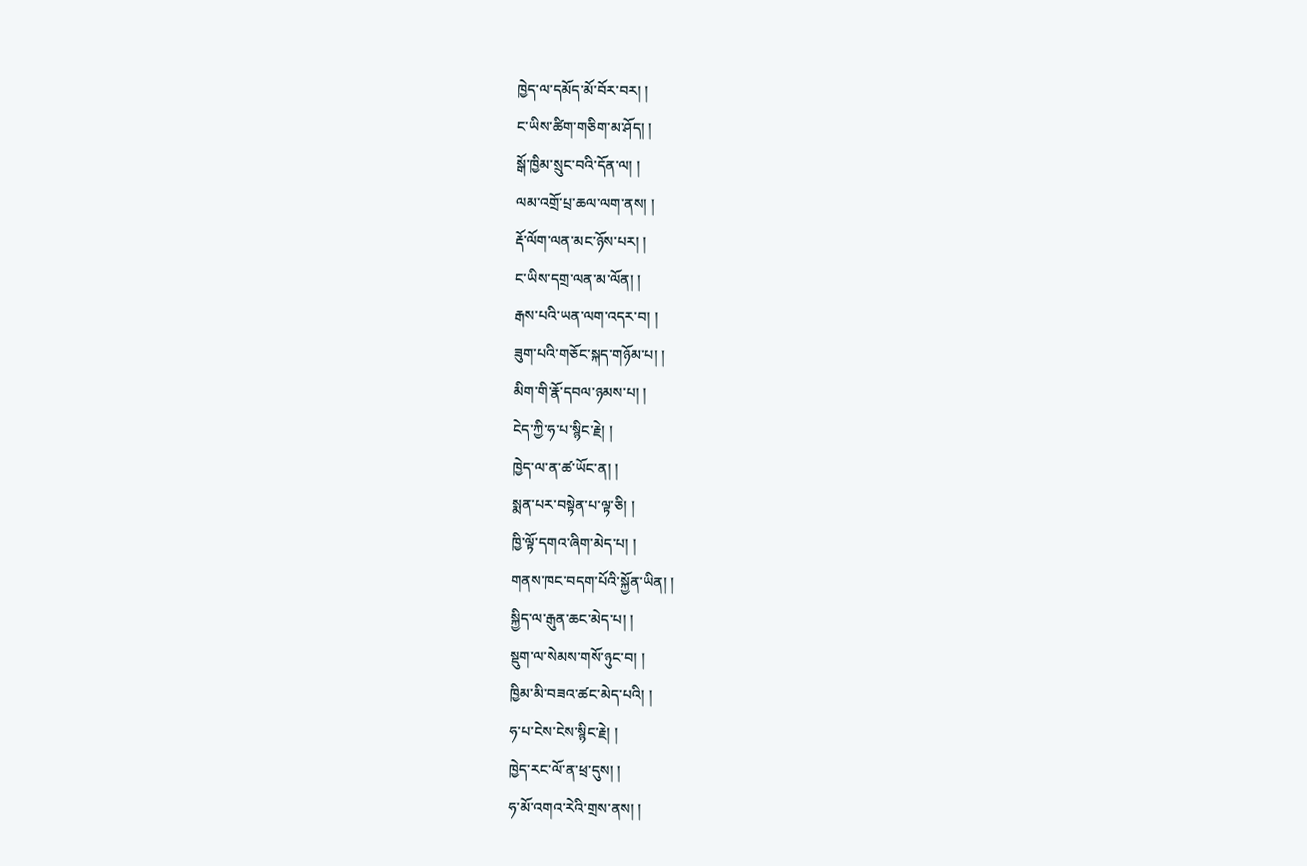ཁྱེད་ལ་དམོད་མོ་བོར་བར། །
ང་ཡིས་ཚིག་གཅིག་མ་ཤོད། །
སྒོ་ཁྱིམ་སྲུང་བའི་དོན་ལ། །
ལམ་འགྲོ་པྲ་ཆལ་ལག་ནས། །
རྡོ་ལོག་ལན་མང་ཉོས་པར། །
ང་ཡིས་དགྲ་ལན་མ་ལོན། །
རྒས་པའི་ཡན་ལག་འདར་བ། །
ཟུག་པའི་གཅོང་སྐད་གཉོམ་པ། །
མིག་གི་རྣོ་དབལ་ཉམས་པ། །
ངེད་ཀྱི་ཧ་པ་སྙིང་རྗེ། །
ཁྱེད་ལ་ན་ཚ་ཡོང་ན། །
སྨན་པར་བསྟེན་པ་ལྟ་ཅི། །
ཁྱི་ལྟོ་དགའ་ཞིག་མེད་པ། །
གནས་ཁང་བདག་པོའི་སྐྱོན་ཡིན། །
སྐྱིད་ལ་རྒུན་ཆང་མེད་པ། །
སྡུག་ལ་སེམས་གསོ་ཉུང་བ། །
ཁྱིམ་མི་བཟའ་ཚང་མེད་པའི། །
ཧ་པ་ངེས་ངེས་སྙིང་རྗེ། །
ཁྱེད་རང་ལོ་ན་ཕྲ་དུས། །
ཧ་མོ་འགའ་རེའི་གྲས་ནས། །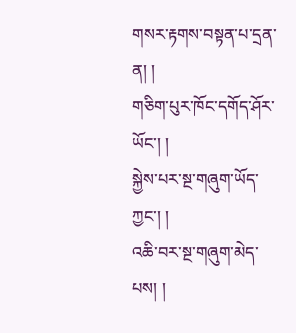གསར་རྟགས་བསྟན་པ་དྲན་ན། །
གཅིག་པུར་ཁོང་དགོད་ཤོར་ཡོང་། །
སྐྱེས་པར་སྔ་གཞུག་ཡོད་ཀྱང་། །
འཆི་བར་སྔ་གཞུག་མེད་པས། །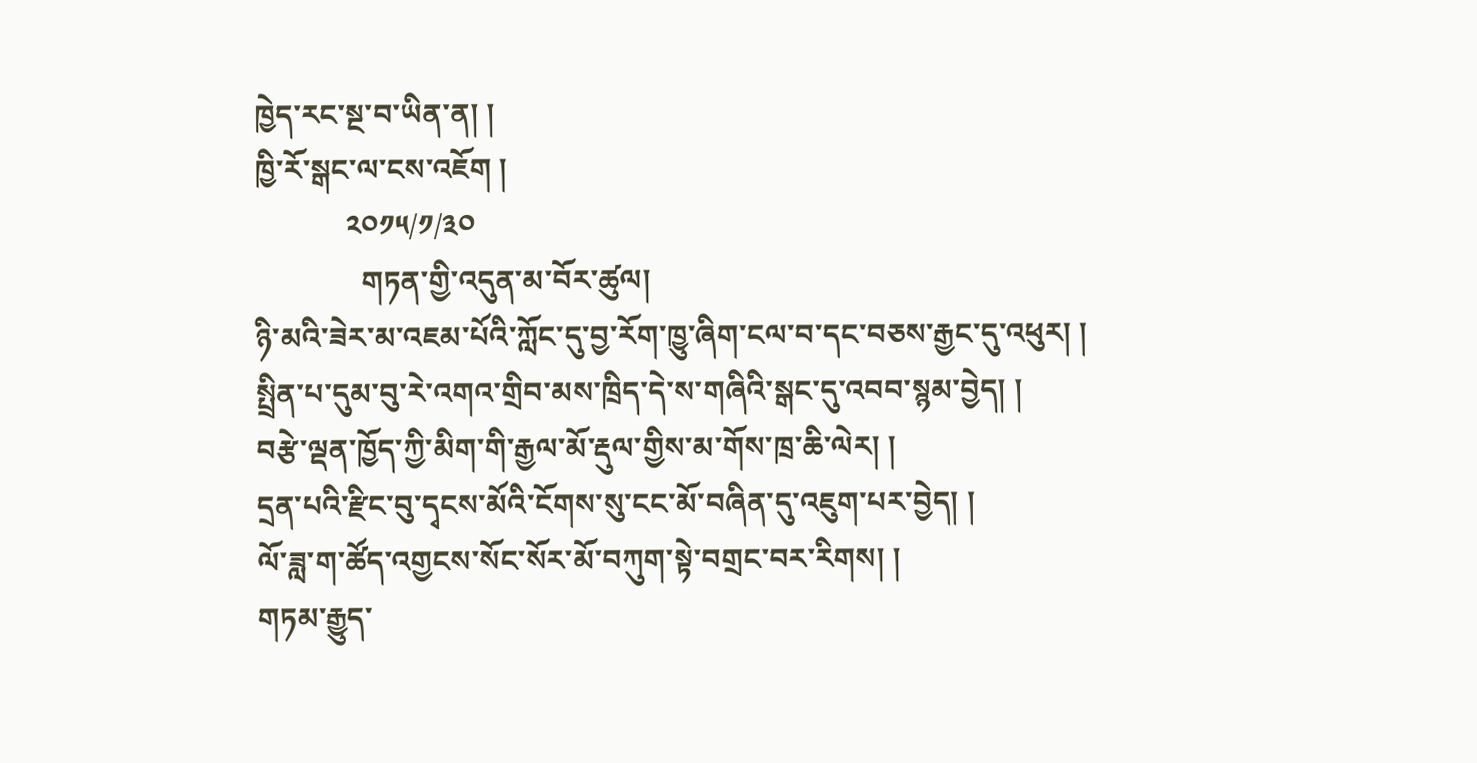ཁྱེད་རང་སྔ་བ་ཡིན་ན། །
ཁྱི་རོ་སྒང་ལ་ངས་འཇོག །
            ༢༠༡༥/༡/༣༠
              གཏན་གྱི་འདུན་མ་བོར་ཚུལ།
ཉི་མའི་ཟེར་མ་འཇམ་པོའི་ཀློང་དུ་བྱ་རོག་ཁྱུ་ཞིག་ངལ་བ་དང་བཅས་རྒྱང་དུ་འཕུར། །
སྤྲིན་པ་དུམ་བུ་རེ་འགའ་གྲིབ་མས་ཁྲིད་དེ་ས་གཞིའི་སྒང་དུ་འབབ་སྙམ་བྱེད། །
བརྩེ་ལྡན་ཁྱོད་ཀྱི་མིག་གི་རྒྱལ་མོ་རྡུལ་གྱིས་མ་གོས་ཁྲ་ཆི་ལེར། །
དྲན་པའི་རྫིང་བུ་དྭངས་མོའི་ངོགས་སུ་ངང་མོ་བཞིན་དུ་འཇུག་པར་བྱེད། །
ལོ་ཟླ་ག་ཚོད་འགྱངས་སོང་སོར་མོ་བཀུག་སྟེ་བགྲང་བར་རིགས། །
གཏམ་རྒྱུད་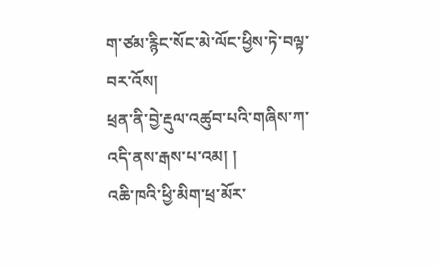ག་ཙམ་རྙིང་སོང་མེ་ལོང་ཕྱིས་ཏེ་བལྟ་བར་འོས།
ཕྲན་ནི་བྱེ་རྡུལ་འཚུབ་པའི་གཞིས་ཀ་འདི་ནས་རྒས་པ་འམ། །
འཆི་ཁའི་ཕྱི་མིག་ཕྲ་མོར་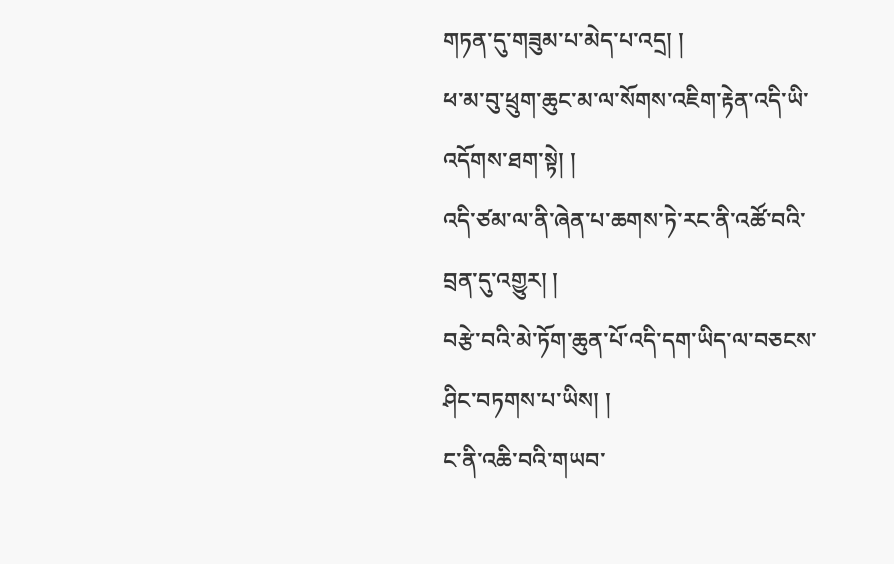གཏན་དུ་གཟུམ་པ་མེད་པ་འདྲ། །
ཕ་མ་བུ་ཕྲུག་ཆུང་མ་ལ་སོགས་འཇིག་རྟེན་འདི་ཡི་འདོགས་ཐག་སྟེ། །
འདི་ཙམ་ལ་ནི་ཞེན་པ་ཆགས་ཏེ་རང་ནི་འཚོ་བའི་བྲན་དུ་འགྱུར། །
བརྩེ་བའི་མེ་ཏོག་ཆུན་པོ་འདི་དག་ཡིད་ལ་བཅངས་ཤིང་བཏགས་པ་ཡིས། །
ང་ནི་འཆི་བའི་གཡབ་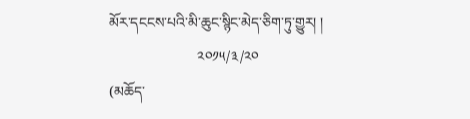མོར་དངངས་པའི་མི་ཆུང་སྙིང་མེད་ཅིག་ཏུ་གྱུར། །
                        ༢༠༡༥/༣/༢༠
(མཆོད་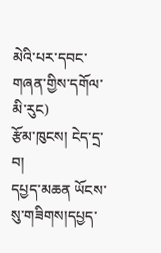མེའི་པར་དབང་གཞན་གྱིས་དགོལ་མི་རུང)
རྩོམ་ཁུངས། ངེད་དྲ་བ།
དཔྱད་མཆན ཡོངས་སུ་གཟིགས།དཔྱད་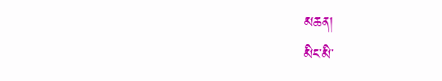མཆན།
མིང་མི་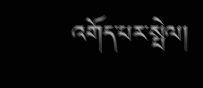འགོད་པར་སྤེལ།